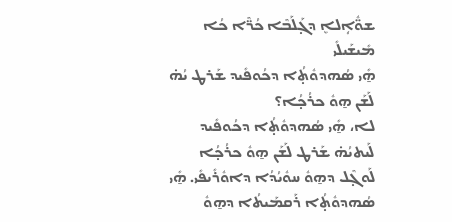ܫܘ̈ܽܐܴܠܐܷ ܕܓ̣ܰܠܰܒܶܐ ܟܳܪ̈ܶܐ ܟܳܐ ܡܺܝܫܰܝܠܺܝ
ܗ̱ܺܝ ܣܳܗܕܘܽܬ̣ܳܐ ܕܟܳܘܦܺܝܕ ܫܰܪܛ ܝܳܗ̇ ܠܰܫܰܢ ܗ̱ܘܽ ܟܪܳܟ̣ܳܐ؟
ܠܐ، ܗ̱ܺܝ ܣܳܗܕܘܽܬ̣ܳܐ ܕܟܳܘܦܺܝܕ ܠܰܝܬܝܳܗ̇ ܫܰܪܛ ܠܰܫܰܢ ܗ̱ܘܽ ܟܪܳܟ̣ܳܐ ܠܰܘܓ̣ܶܠ ܕܗ̱ܘܽ ܚܘܽܝܳܕܳܐ ܕܐܘܽܪܺܝܦܺܝ. ܗ̱ܺܝ ܣܳܗܕܘܽܬ̣ܳܐ ܪܰܩܡܰܝܬܳܐ ܕܗ̱ܘܽ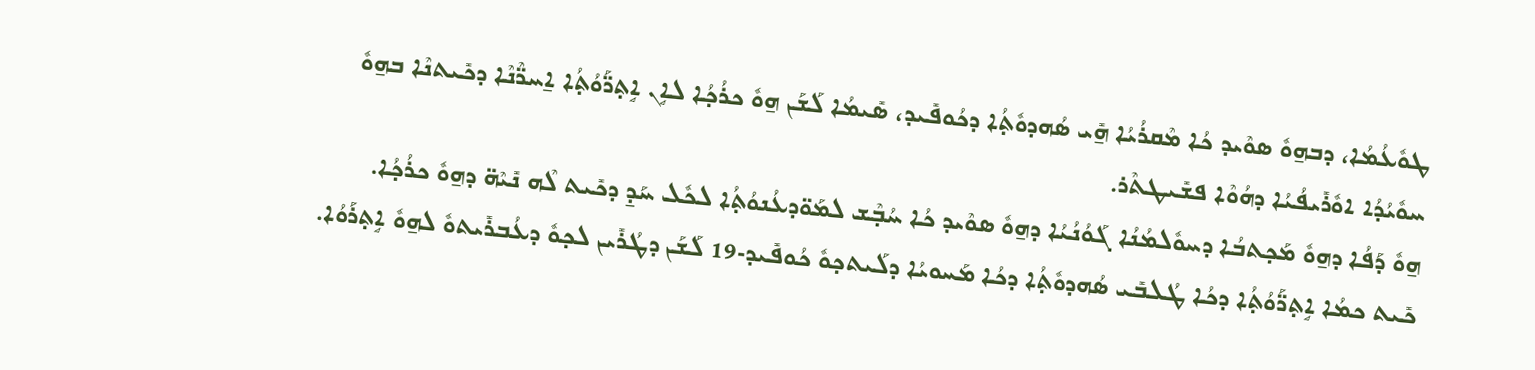ܛܘܽܥܳܡܳܐ، ܕܒܗ̱ܘܽ ܣܘܶܝܕ ܟܳܐ ܡܶܩܪܳܝܳܐ ܗ̱ܺܝ ܣܳܗܕܘܽܬ̣ܳܐ ܕܟܳܘܦܺܝܕ، ܣܺܝܡܳܐ ܠܰܫܰܢ ܗ̱ܘܽ ܟܪܳܟ̣ܳܐ ܠܐܱܢ ܐܱܬ̣ܪ̈ܰܘܳܬ̣ܳܐ ܐ̱ܚܪ̈ܶܢܶܐ ܕܟܺܝܬܢܶܐ ܒܗ̱ܘܽ ܚܘܽܝܳܕܳܐ ܐܘܽܪܺܝܦܳܝܳܐ ܕܗܳܘܶܐ ܦܫܺܝܛܬܶܪ.
ܗ̱ܘܽ ܕܰܦܳܐ ܕܗ̱ܘܽ ܡܰܟ̣ܬܒܳܐ ܕܚܘܽܠܡܳܢܳܐ ܓܰܘܳܢܳܝܳܐ ܕܗ̱ܘܽ ܣܘܶܝܕ ܟܳܐ ܚܳܒ̣ܶܫ ܠܡܰܘ̈ܕܥܳܢܘܳܬ̣ܳܐ ܠܟܽܠ ܚܰܕ̱ ܕܟܺܝܬ ܠܶܗ ܢܺܝܶܗ̈ ܕܗ̱ܘܽ ܟܪܳܟ̣ܳܐ.
ܟܺܝܬ ܟܡܳܐ ܐܱܬ̣ܪ̈ܰܘܳܬ̣ܳܐ ܕܟܳܐ ܛܳܠܒܺܝ ܣܳܗܕܘܽܬ̣ܳܐ ܕܟܳܐ ܡܰܚܘܝܳܐ ܕܠܰܝܬܟ̣ܘܽ ܟܳܘܦܺܝܕ-19 ܠܰܫܰܢ ܕܛܳܪܺܝܢ ܠܟ̣ܘܽ ܕܥܳܒܪܺܝܬܘܽ ܠܗ̱ܘܽ ܐܱܬ̣ܪܰܘܳܐ.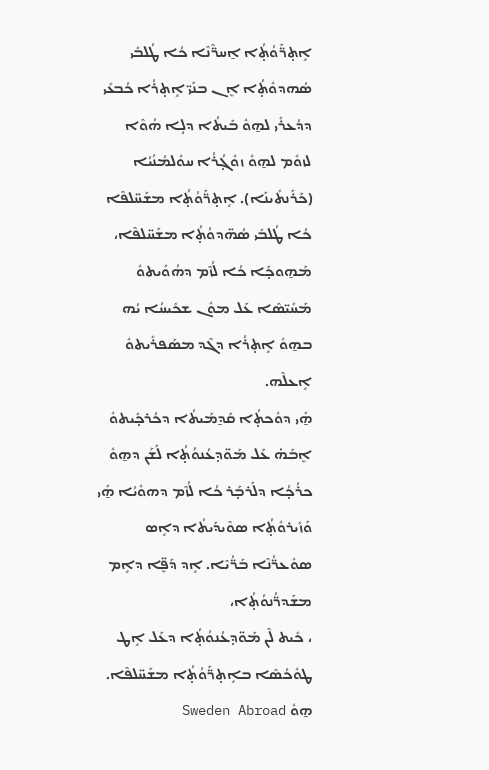ܐܱܬ̣ܪ̈ܰܘܳܬ̣ܳܐ ܐ̱ܚܪ̈ܶܢܶܐ ܟܳܐ ܛܳܠܒܺܝ ܣܳܗܕܘܽܬ̣ܳܐ ܐܷܢ ܒܢܰܝ̈ ܐܱܬ̣ܪܳܐ ܟܳܒܥܺܝ ܕܕܳܥܪܺܝ ܠܗ̱ܘܽ ܒܰܝܬܳܐ ܕܠܴܐ ܗܳܘܶܐ ܠܙܘܽܡ ܠܗ̱ܘܽ ܙܘܽܓ̣ܳܪܳܐ ܚܘܽܠܡܳܢܳܝܳܐ (ܟܰܪܰܢܬܺܝܢܰܐ). ܐܱܬ̣ܪ̈ܰܘܳܬ̣ܳܐ ܡܫܰܚ̈ܠܦܶܐ ܟܳܐ ܛܳܠܒܺܝ ܣܳܗ̈ܕܘܳܬ̣ܳܐ ܡܫܰܚ̈ܠܦܶܐ، ܡܰܗ̱ܘܟ̣ܰܐ ܟܳܐ ܠܳܙܶܡ ܕܗܳܘܺܝܬܘܽ ܡܰܚܺܝ̈ܣܶܐ ܥܰܠ ܡܘܽܢ ܫܟܺܝܚܳܐ ܝܳܗ ܒܗ̱ܘܽ ܐܱܬ̣ܪܳܐ ܕܓܶܕ ܡܣܰܦܪܺܝܬܘܽ ܐܱܥܠܶܗ.
ܗ̱ܺܝ ܕܘܽܟܬ̣ܳܐ ܩܰܕ̱ܡܰܝܬܳܐ ܕܟܳܪܟ̣ܺܝܬܘܽ ܐܷܒܰܗ̇ ܥܰܠ ܡܰܘ̈ܕ̣ܥܳܢܘܳܬ̣ܳܐ ܠܰܫܰܢ ܕܗ̱ܘܽ ܟܪܳܟ̣ܳܐ ܕܠܰܪܒ̣ܰܪ ܟܳܐ ܠܳܙܶܡ ܕܗܘܽܝܳܐ ܗ̱ܺܝ ܘܰܙܺܝܪܘܽܬ̣ܳܐ ܣܘܶܝܕܰܝܬܳܐ ܕܐܱܣ ܣܘܽܥܪ̈ܳܢܶܐ ܒܰܪ̈ܳܝܶܐ. ܐܱܕ ܕܰܦܷ̈ܐ ܕܐܱܡ ܡܫܰܕܪ̈ܳܢܘܳܬ̣ܳܐ،
، ܟܺܝܬ ܠܶܢ ܡܰܘ̈ܕ̣ܥܳܢܘܳܬ̣ܳܐ ܕܥܰܠ ܐܱܛ ܛܘܽܟܳܣܶܐ ܒܐܱܬ̣ܪ̈ܰܘܳܬ̣ܳܐ ܡܫܰܚ̈ܠܦܶܐ. ܗ̱ܘܽ Sweden Abroad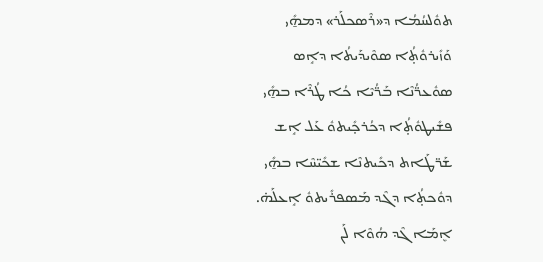ܬܘܽܠܚܳܡܳܐ ܕ«ܪܶܣܟܠܰܪ» ܕܡܗ̱ܺܝ ܘܰܙܺܝܪܘܽܬ̣ܳܐ ܣܘܶܝܕܰܝܬܳܐ ܕܐܱܣ ܣܘܽܥܪ̈ܳܢܶܐ ܒܰܪ̈ܳܝܶܐ ܟܳܐ ܛܳܪܶܐ ܒܗ̱ܺܝ ܦܫܺܝܛܘܽܬ̣ܳܐ ܕܟܳܪܟ̣ܺܝܬܘܽ ܥܰܠ ܐܱܫ ܫܰܪ̈ܛܰܐܬ ܕܟܺܝܬܢܶܐ ܫܟܺܝ̈ܚܶܐ ܒܗ̱ܺܝ ܕܘܽܟܬ̣ܳܐ ܕܓܶܕ ܡܰܣܦܪܺܝܬܘܽ ܐܱܥܠܰܗ̇.
ܐܷܡܰܐ ܓܶܕ ܗܳܘܶܐ ܠܰܢ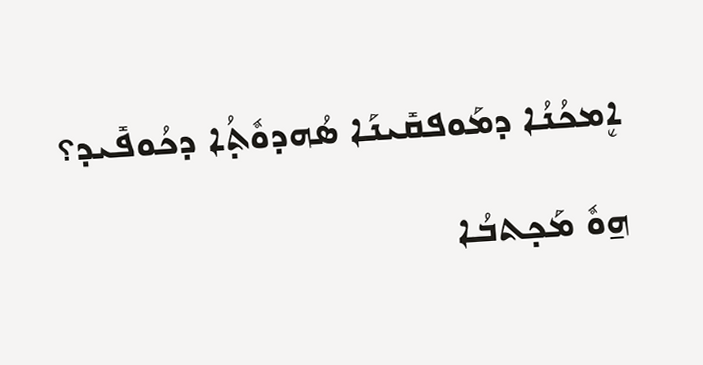ܐܷܡܟܳܢܳܐ ܕܡܰܘܦܩܺܝܢܰܐ ܣܳܗܕܘܽܬ̣ܳܐ ܕܟܳܘܦܺܝܕ؟
ܗ̱ܘܽ ܡܰܟ̣ܬܒܳܐ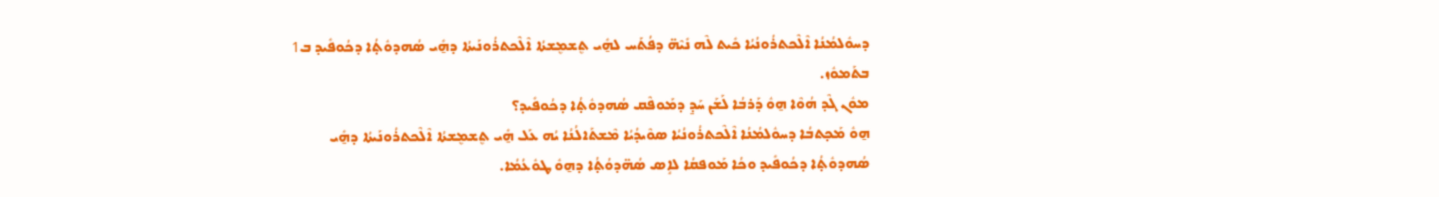ܕܚܘܽܠܡܳܢܳܐ ܐܶܠܶܟܬܪܳܘܢܳܝܳܐ ܟܺܝܬ ܠܶܗ ܢܺܝܶܗ̈ ܕܦܳܬܰܚ ܠܗ̱ܺܝ ܬܷܫܡܷܫܬܳܐ ܐܶܠܶܟܬܪܳܘܢܰܝܬܳܐ ܕܗ̱ܺܝ ܣܳܗܕܘܽܬ̣ܳܐ ܕܟܳܘܦܺܝܕ ܒ1 ܒܬܰܡܘܽܙ.
ܡܘܽܢ ܓܶܕ ܗܳܘܶܐ ܗ̱ܘܽ ܕܰܪܒܳܐ ܠܰܫܰܢ ܚܰܕ̱ ܕܡܰܘܦܶܩ ܣܳܗܕܘܽܬ̣ܳܐ ܕܟܳܘܦܺܝܕ؟
ܗ̱ܘܽ ܡܰܟ̣ܬܒܳܐ ܕܚܘܽܠܡܳܢܳܐ ܐܶܠܶܟܬܪܳܘܢܳܝܳܐ ܣܘܶܝܕܳܝܳܐ ܡܶܫܬܰܐܠܳܢܳܐ ܝܳܗ ܥܰܠ ܗ̱ܺܝ ܬܷܫܡܷܫܬܳܐ ܐܶܠܶܟܬܪܳܘܢܰܝܬܳܐ ܕܗ̱ܺܝ ܣܳܗܕܘܽܬ̣ܳܐ ܕܟܳܘܦܺܝܕ ܘܟܳܐ ܡܰܘܦܩܳܐ ܠܐܱܣ ܣܳܗ̈ܕܘܳܬ̣ܳܐ ܕܗ̱ܘܽ ܛܘܽܥܳܡܳܐ.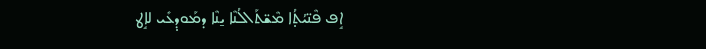ܐܱܦ ܦܶܢ̈ܝܳܬ̣ܳܐ ܡܶܫ̈ܬܰܐܠܳܢܶܐ ܝ̱ܢܶܐ ܕܡܰܘܕ̣ܥܺܝ ܠܐܱܛ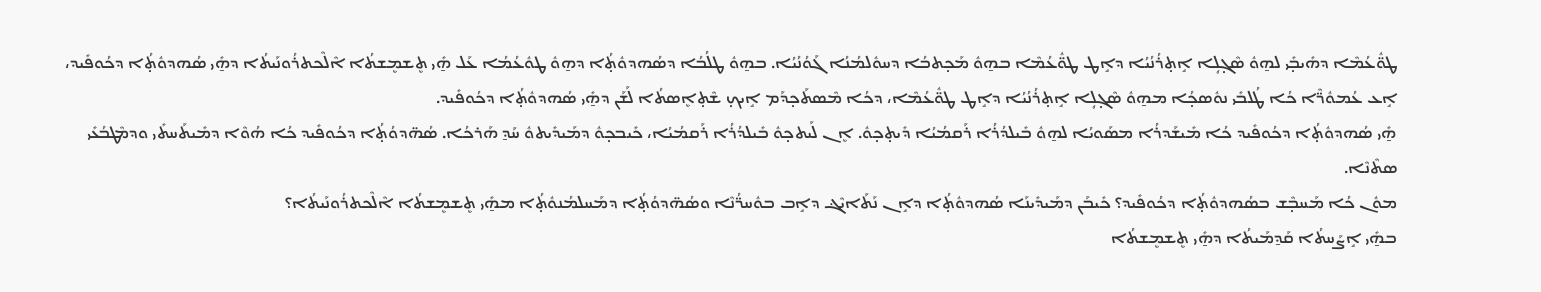ܛܘ̈ܽܥܳܡܶܐ ܕܗܺܝܒ̣ܺܝ ܠܗ̱ܘܽ ܣܶܓ̣ܠܴܐ ܐܱܬ̣ܪܳܢܳܝܳܐ ܕܐܱܛ ܛܘ̈ܽܥܳܡܶܐ ܒܗ̱ܘܽ ܡܰܟ̣ܬܒܳܐ ܕܚܘܽܠܡܳܢܳܐ ܓܰܘܳܢܳܝܳܐ. ܒܗ̱ܘܽ ܛܠܳܒܳܐ ܕܣܳܗܕܘܽܬ̣ܳܐ ܕܗ̱ܘܽ ܛܘܽܥܳܡܳܐ ܥܰܠ ܗ̱ܺܝ ܬܷܫܡܷܫܬܳܐ ܐܶܠܶܟܬܪܳܘܢܰܝܬܳܐ ܕܗ̱ܺܝ ܣܳܗܕܘܽܬ̣ܳܐ ܕܟܳܘܦܺܝܕ، ܐܱܥ ܥܳܡܘܽܪ̈ܶܐ ܟܳܐ ܛܳܠܒܺܝ ܢܘܽܣܟ̣ܳܐ ܡܗ̱ܘܽ ܣܶܓ̣ܠܴܐ ܐܱܬ̣ܪܳܢܳܝܳܐ ܕܐܱܛ ܛܘ̈ܽܥܳܡܶܐ، ܕܟܳܐ ܡܶܣܬܰܟ̣ܕܰܡ ܐܱܝܟ̣ ܫܶܬ̣ܐܷܣܬܳܐ ܠܰܫܰܢ ܕܗ̱ܺܝ ܣܳܗܕܘܽܬ̣ܳܐ ܕܟܳܘܦܺܝܕ.
ܗ̱ܺܝ ܣܳܗܕܘܽܬ̣ܳܐ ܕܟܳܘܦܺܝܕ ܟܳܐ ܡܺܝܫܰܕܪܳܐ ܡܣܰܘܝܳܐ ܠܗ̱ܘܽ ܒܺܝܠܕܳܪܳܐ ܪܰܩܡܳܝܳܐ ܕܺܝܬ̣ܟ̣ܘܽ. ܐܷܢ ܠܰܝܬܟ̣ܘܽ ܒܺܝܠܕܳܪܳܐ ܪܰܩܡܳܝܳܐ، ܟܺܝܒܟ̣ܘܽ ܕܡܰܝܕܺܝܬܘܽ ܚܰܕ̱ ܗܰܪܟܳܐ. ܣܳܗ̈ܕܘܳܬ̣ܳܐ ܕܟܳܘܦܺܝܕ ܟܳܐ ܗܳܘܶܐ ܕܡܺܝܬܰܚܬܺܝ ܘܕܡܶܛܒܳܥܺܝ ܣܬܶܢܶܐ.
ܡܘܽܢ ܟܳܐ ܡܰܚܒ̣ܶܫ ܒܣܳܗܕܘܽܬ̣ܳܐ ܕܟܳܘܦܺܝܕ؟ ܟܺܝܒܰܢ ܕܡܰܝܕܺܝܢܰܐ ܣܳܗܕܘܽܬ̣ܳܐ ܕܐܱܢ ܢܰܬܰܐܝܶܔ ܕܐܱܒ ܒܘܽܚܪ̈ܳܢܶܐ ܘܣܳܗ̈ܕܘܳܬ̣ܳܐ ܕܡܰܚܠܡܳܢܘܽܬ̣ܳܐ ܡܗ̱ܺܝ ܬܷܫܡܷܫܬܳܐ ܐܶܠܶܟܬܪܳܘܢܰܝܬܳܐ؟
ܒܗ̱ܺܝ ܐܱܨܰܚܬܳܐ ܩܰܕ̱ܡܰܝܬܳܐ ܕܗ̱ܺܝ ܬܷܫܡܷܫܬܳܐ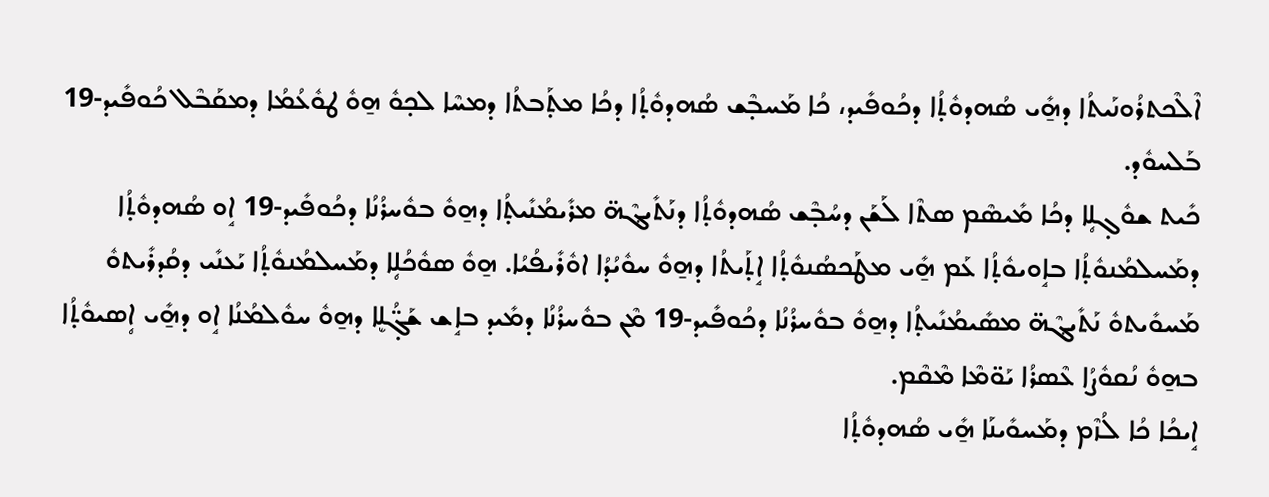ܐܶܠܶܟܬܪܳܘܢܰܝܬܳܐ ܕܗ̱ܺܝ ܣܳܗܕܘܽܬ̣ܳܐ ܕܟܳܘܦܺܝܕ، ܟܳܐ ܡܰܚܒ̣ܶܫ ܣܳܗܕܘܽܬ̣ܳܐ ܕܟܳܐ ܡܬ̣ܰܒܬܳܐ ܕܡܚܶܐ ܠܟ̣ܘܽ ܗ̱ܘܽ ܛܘܽܥܳܡܳܐ ܕܡܩܰܒܶܠ ܟܳܘܦܺܝܕ-19 ܒܰܠܚܘܽܕ.
ܟܺܝܬ ܫܘܽܓ̣ܠܴܐ ܕܟܳܐ ܡܺܝܣܶܡ ܣܬܶܐ ܠܰܫܰܢ ܕܚܳܒ̣ܶܫ ܣܳܗܕܘܽܬ̣ܳܐ ܕܢܰܬܺܝܔܶܗ̈ ܡܪܺܝܡܳܢܺܝܬ̣ܳܐ ܕܗ̱ܘܽ ܒܘܽܚܪܳܢܳܐ ܕܟܳܘܦܺܝܕ-19 ܐܱܘ ܣܳܗܕܘܽܬ̣ܳܐ ܕܡܰܚܠܡܳܢܘܽܬ̣ܳܐ ܒܐܱܘܝܘܽܬ̣ܳܐ ܥܰܡ ܗ̱ܺܝ ܡܛܰܟܣܳܢܘܽܬ̣ܳܐ ܐܱܬ̣ܰܝܬܳܐ ܕܗ̱ܘܽ ܚܘܽܝܳܕܳܐ ܐܘܽܪܺܝܦܳܝܳܐ. ܗ̱ܘܽ ܣܘܽܟܳܠܴܐ ܕܡܰܚܠܡܳܢܘܽܬ̣ܳܐ ܝܰܥܢܺܝ ܕܩܳܕܪܺܝܬܘܽ ܡܰܚܘܺܝܬܘܽ ܢܰܬܺܝܔܶܗ̈ ܡܣܺܝܡܳܢܺܝܬ̣ܳܐ ܕܗ̱ܘܽ ܒܘܽܚܪܳܢܳܐ ܕܟܳܘܦܺܝܕ-19 ܡܶܢ ܒܘܽܚܪܳܢܳܐ ܕܡܺܝܕ ܒܐܱܫ ܫܰܓ̣̈ܳܠܷܐ ܕܗ̱ܘܽ ܚܘܽܠܡܳܢܳܐ ܐܱܘ ܕܗ̱ܺܝ ܐܴܣܝܘܽܬ̣ܳܐ ܒܗ̱ܘܽ ܢܳܩܘܽܨܳܐ ܥܶܣܪܳܐ ܝܰܘ̈ܡܶܐ ܡܶܩܶܡ.
ܐܱܝܟܳܐ ܟܳܐ ܠܳܙܶܡ ܕܡܰܚܘܺܝܢܰܐ ܗ̱ܺܝ ܣܳܗܕܘܽܬ̣ܳܐ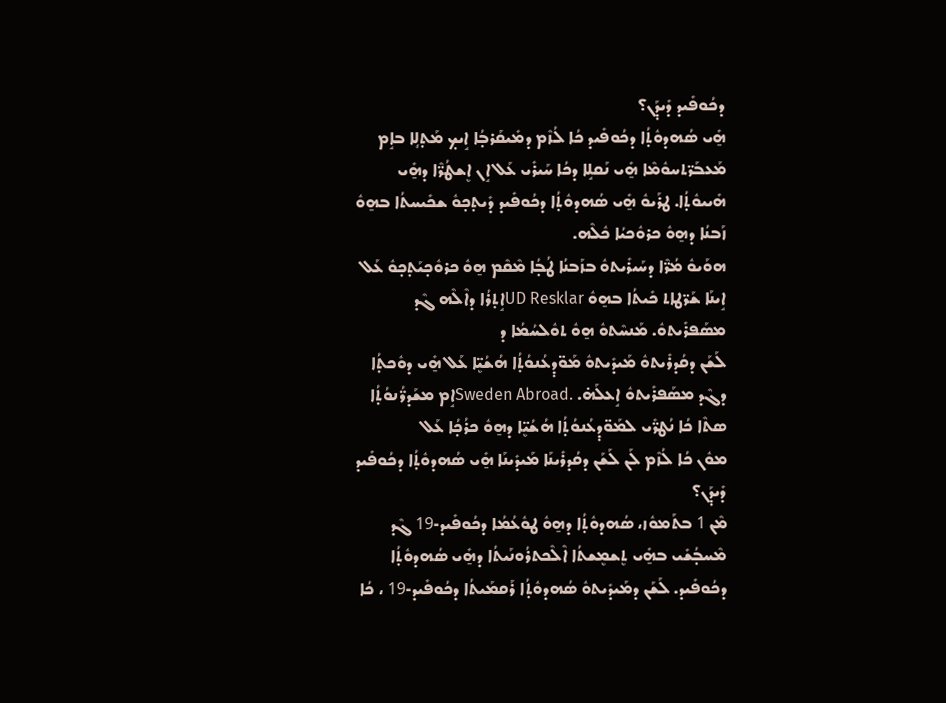ܕܟܳܘܦܺܝܕ ܕܺܝܕ̣ܰܢ؟
ܗ̱ܺܝ ܣܳܗܕܘܽܬ̣ܳܐ ܕܟܳܘܦܺܝܕ ܟܳܐ ܠܳܙܶܡ ܕܡܺܝܩܰܪܒ̣ܳܐ ܐܱܝܟ̣ ܡܰܬ̣ܠܴܐ ܒܐܱܡ ܡܰܥܒܰܪ̈ܬܚܘܽܡܶܐ ܗ̱ܺܝ ܢܰܩܠܱܐ ܕܟܳܐ ܚܰܝܪܺܝ ܥܰܠ ܐܱܢ ܐܷܫܛܳܪ̈ܶܐ ܕܗ̱ܺܝ ܗܺܝܝܘܽܬ̣ܳܐ. ܛܪܰܝܘܽ ܗ̱ܺܝ ܣܳܗܕܘܽܬ̣ܳܐ ܕܟܳܘܦܺܝܕ ܕܺܝܬ̣ܟ̣ܘܽ ܫܟܺܝܚܬܳܐ ܒܗ̱ܘܽ ܙܰܒܢܳܐ ܕܗ̱ܘܽ ܟܪܘܽܟܝܳܐ ܟܽܠܶܗ.
ܗܘܰܝܘܽ ܡܳܪ̈ܶܐ ܕܚܰܝܪܺܝܬܘܽ ܒܙܰܒܢܳܐ ܛܳܒ̣ܳܐ ܡܶܩܶܡ ܗ̱ܘܽ ܟܪܘܽܟ̣ܝܰܬ̣ܟ̣ܘܽ ܥܰܠ ܐܱܝܢܰܐ ܫܰܪ̈ܛܐܬ ܟܺܝܬܳܐ ܒܗ̱ܘܽ UD Resklarܐܱܬ̣ܪܳܐ ܕܐܶܠܶܗ ܓܶܕ ܡܣܰܦܪܺܝܬܘܽ. ܡܰܢܚܶܬܘܽ ܗ̱ܘܽ ܬܘܽܠܚܳܡܳܐ ܕ
ܠܰܫܰܢ ܕܩܳܕܪܺܝܬܘܽ ܡܰܝܕܺܝܬܘܽ ܡܰܘ̈ܕ̣ܥܳܢܘܳܬ̣ܳܐ ܗܳܫܳܝܷ̈ܐ ܥܰܠ ܗ̱ܺܝ ܕܘܽܟܬ̣ܳܐ ܕܓܶܕ ܡܣܰܦܪܺܝܬܘܽ ܐܱܥܠܰܗ̇. .Sweden Abroadܐܱܡ ܡܫܰܕܪ̈ܳܢܘܳܬ̣ܳܐ ܣܬܶܐ ܟܳܐ ܢܳܛܪ̈ܺܝ ܠܡܰܘ̈ܕ̣ܥܳܢܘܳܬ̣ܳܐ ܗܳܫܳܝܷ̈ܐ ܕܗ̱ܘܽ ܟܪܳܟ̣ܳܐ ܥܰܠ
ܡܘܽܢ ܟܳܐ ܠܳܙܶܡ ܠܰܢ ܠܰܫܰܢ ܕܩܳܕܪܺܝܢܰܐ ܡܰܝܕܺܝܢܰܐ ܗ̱ܺܝ ܣܳܗܕܘܽܬ̣ܳܐ ܕܟܳܘܦܺܝܕ ܕܺܝܕ̣ܰܢ؟
ܡܶܢ 1 ܒܬܰܡܘܽܙ، ܣܳܗܕܘܽܬ̣ܳܐ ܕܗ̱ܘܽ ܛܘܽܥܳܡܳܐ ܕܟܳܘܦܺܝܕ-19 ܓܶܕ ܡܶܚܒ̣ܳܫܺܝ ܒܗ̱ܺܝ ܬܷܫܡܷܫܬܳܐ ܐܶܠܶܟܬܪܳܘܢܰܝܬܳܐ ܕܗ̱ܺܝ ܣܳܗܕܘܽܬ̣ܳܐ ܕܟܳܘܦܺܝܕ. ܠܰܫܰܢ ܕܡܰܝܕܺܝܬܘܽ ܣܳܗܕܘܽܬ̣ܳܐ ܪܰܩܡܰܝܬܳܐ ܕܟܳܘܦܺܝܕ-19 ، ܟܳܐ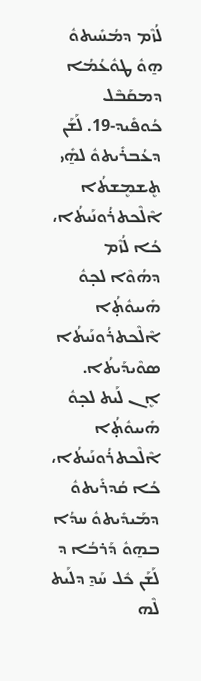ܠܳܙܶܡ ܕܡܳܚܺܝܬܘܽ ܗ̱ܘܽ ܛܘܽܥܳܡܳܐ ܕܡܩܰܒܶܠ ܟܳܘܦܺܝܕ-19. ܠܰܫܰܢ ܕܥܳܒܪܺܝܬܘܽ ܠܗ̱ܺܝ ܬܷܫܡܷܫܬܳܐ ܐܶܠܶܟܬܪܳܘܢܰܝܬܳܐ، ܟܳܐ ܠܳܙܶܡ ܕܗܳܘܶܐ ܠܟ̣ܘܽ ܗܺܝܝܘܽܬ̣ܳܐ ܐܶܠܶܟܬܪܳܘܢܰܝܬܳܐ ܣܘܶܝܕܰܝܬܳܐ.
ܐܷܢ ܠܰܝܬ ܠܟ̣ܘܽ ܗܺܝܝܘܽܬ̣ܳܐ ܐܶܠܶܟܬܪܳܘܢܰܝܬܳܐ، ܟܳܐ ܩܳܕܪܺܝܬܘܽ ܕܡܰܝܕܺܝܬܘܽ ܚܕܳܐ ܒܗ̱ܘܽ ܕܰܪܒܳܐ ܕ
ܠܰܫܰܢ ܟܽܠ ܚܰܕ̱ ܕܠܰܝܬ ܠܶܗ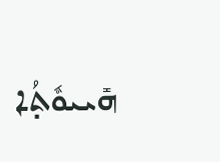ܗܺܝܝܘܽܬ̣ܳܐ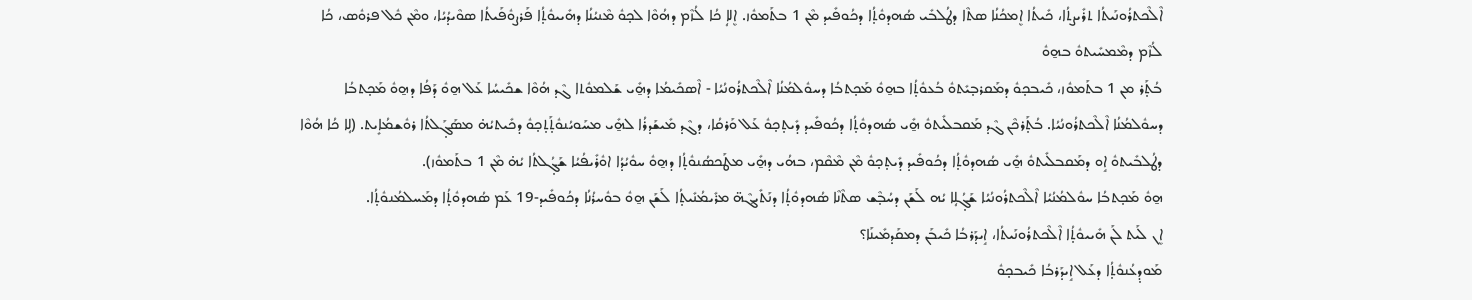ܐܶܠܶܟܬܪܳܘܢܰܝܬܳܐ ܬܪܺܝܨܬܳܐ، ܟܺܝܬܳܐ ܐܷܡܟܳܢܳܐ ܣܬܶܐ ܕܛܳܠܒܺܝ ܣܳܗܕܘܽܬ̣ܳܐ ܕܟܳܘܦܺܝܕ ܡܶܢ 1 ܒܬܰܡܘܽܙ. ܐܷܠܐܴ ܟܳܐ ܠܳܙܶܡ ܕܗܳܘܶܐ ܠܟ̣ܘܽ ܡܶܢܝܳܢܳܐ ܕܗܺܝܝܘܽܬ̣ܳܐ ܦܰܪܨܘܽܦܰܝܬܳܐ ܣܘܶܝܕܳܝܳܐ، ܘܡܶܢ ܟܽܠ ܦܪܘܽܣ، ܟܳܐ ܠܳܙܶܡ ܕܡܶܡܚܺܝܬܘܽ ܒܗ̱ܘܽ
ܒܳܬ̣ܰܪ ܡܢ 1 ܒܬܰܡܘܽܙ، ܟܺܝܒܟ̣ܘܽ ܕܡܰܩܪܒ̣ܝܺܬܘܽ ܒܳܥܘܽܬ̣ܳܐ ܒܗ̱ܘܽ ܡܰܟ̣ܬܒܳܐ ܕܚܘܽܠܡܳܢܳܐ ܐܶܠܶܟܬܪܳܘܢܳܝܳܐ - ܐܶܣܟܺܝܡܳܐ ܕܗ̱ܺܝ ܫܰܠܡܘܽܬܐ ܓܶܕ ܗܳܘܶܐ ܫܟܺܝܚܳܐ ܥܰܠ ܗ̱ܘܽ ܕܰܦܳܐ ܕܗ̱ܘܽ ܡܰܟ̣ܬܒܳܐ ܕܚܘܽܠܡܳܢܳܐ ܐܶܠܶܟܬܪܳܘܢܳܝܳܐ. ܒܳܬ̣ܰܪܟܶܢ ܓܶܕ ܡܰܩܒܠܺܝܬܘܽ ܗ̱ܺܝ ܣܳܗܕܘܽܬ̣ܳܐ ܕܟܳܘܦܺܝܕ ܕܺܝܬ̣ܟ̣ܘܽ ܥܰܠ ܘܰܪܩܳܐ، ܕܓܶܕ ܡܺܝܫܰܕܪܳܐ ܠܗ̱ܺܝ ܡܚܰܘܝܳܢܘܽܬ̣ܰܬ̣ܟ̣ܘܽ ܕܟܺܝܬܝܳܗ̇ ܡܣܰܓ̣ܰܠܬܳܐ ܪܘܽܫܡܳܐܻܝܬ. (ܠܴܐ ܟܳܐ ܗܳܘܶܐ ܕܛܳܠܒܺܝܬܘܽ ܐܱܘ ܕܡܰܩܒܠܺܝܬܘܽ ܗ̱ܺܝ ܣܳܗܕܘܽܬ̣ܳܐ ܕܟܳܘܦܺܝܕ ܕܺܝܬ̣ܟ̣ܘܽ ܡܶܢ ܡܶܩܶܡ، ܒܗܳܝ ܕܗ̱ܺܝ ܡܛܰܟܣܳܢܘܽܬ̣ܳܐ ܕܗ̱ܘܽ ܚܘܽܝܳܕܳܐ ܐܘܽܪܺܝܦܳܝܳܐ ܫܰܓ̣ܳܠܬܳܐ ܝܳܗ̇ ܡܶܢ 1 ܒܬܰܡܘܽܙ).
ܗ̱ܘܽ ܡܰܟ̣ܬܒܳܐ ܚܘܽܠܡܳܢܳܝܳܐ ܐܶܠܶܟܬܪܳܘܢܳܝܳܐ ܫܰܓ̣ܳܠܴܐ ܝܳܗ ܠܰܫܰܢ ܕܚܳܒ̣ܶܫ ܣܬܶܢܶܐ ܣܳܗܕܘܽܬ̣ܳܐ ܕܢܰܬܺܝܔܶܗ̈ ܡܪܺܝܡܳܢܺܝܬ̣ܳܐ ܠܰܫܰܢ ܗ̱ܘܽ ܒܘܽܚܪܳܢܳܐ ܕܟܳܘܦܺܝܕ-19 ܥܰܡ ܣܳܗܕܘܽܬ̣ܳܐ ܕܡܰܚܠܡܳܢܘܽܬ̣ܳܐ.
ܐܷܢ ܠܰܝܬ ܠܰܢ ܗܺܝܝܘܽܬ̣ܳܐ ܐܶܠܶܟܬܪܳܘܢܰܝܬܳܐ، ܐܱܝܕܰܪܒܳܐ ܟܺܝܒܰܢ ܕܡܩܰܕܡܺܝܢܰܐ؟
ܡܰܘܕ̣ܥܳܢܘܽܬ̣ܳܐ ܕܥܰܠ ܐܱܝܕܰܪܒܳܐ ܟܺܝܒܟ̣ܘܽ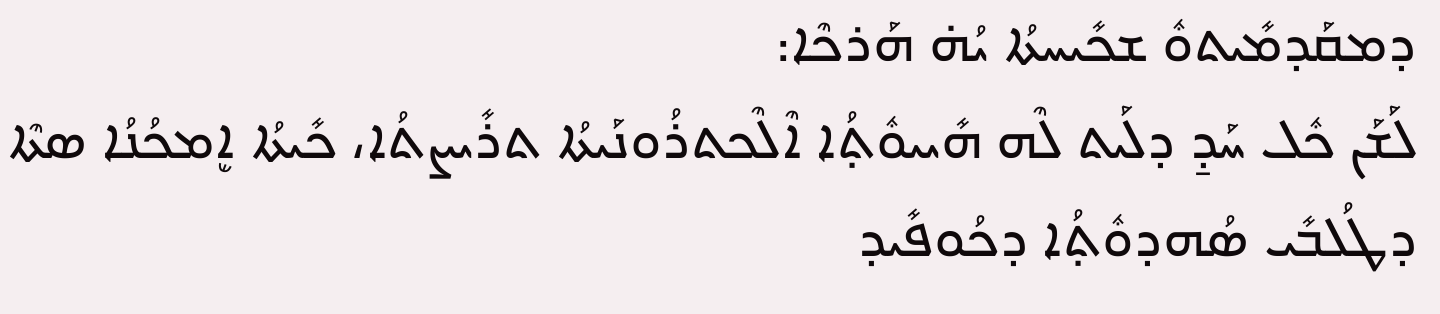ܕܡܩܰܕܡܺܝܬܘܽ ܫܟܺܝܚܬܳܐ ܝܳܗ̇ ܗܰܪܟܶܐ:
ܠܰܫܰܢ ܟܽܠ ܚܰܕ̱ ܕܠܰܝܬ ܠܶܗ ܗܺܝܝܘܽܬ̣ܳܐ ܐܶܠܶܟܬܪܳܘܢܰܝܬܳܐ ܬܪܺܝܨܬܳܐ، ܟܺܝܬܳܐ ܐܷܡܟܳܢܳܐ ܣܬܶܐ ܕܛܳܠܒܺܝ ܣܳܗܕܘܽܬ̣ܳܐ ܕܟܳܘܦܺܝܕ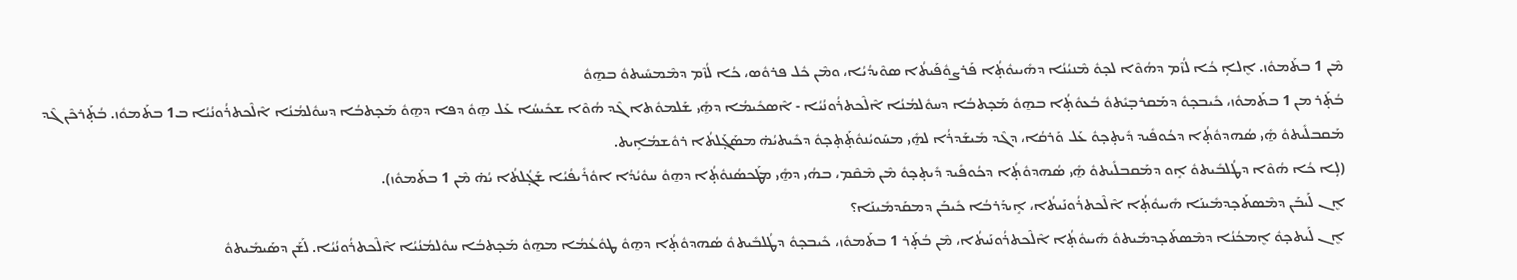ܡܶܢ 1 ܒܬܰܡܘܽܙ. ܐܷܠܐܴ ܟܳܐ ܠܳܙܶܡ ܕܗܳܘܶܐ ܠܟ̣ܘܽ ܡܶܢܝܳܢܳܐ ܕܗܺܝܝܘܽܬ̣ܳܐ ܦܰܪܨܘܽܦܰܝܬܳܐ ܣܘܶܝܕܳܝܳܐ، ܘܡܶܢ ܟܽܠ ܦܪܘܽܣ، ܟܳܐ ܠܳܙܶܡ ܕܡܶܡܚܺܝܬܘܽ ܒܗ̱ܘܽ
ܒܳܬ̣ܰܪ ܡܢ 1 ܒܬܰܡܘܽܙ، ܟܺܝܒܟ̣ܘܽ ܕܡܰܩܪܒ̣ܝܺܬܘܽ ܒܳܥܘܽܬ̣ܳܐ ܒܗ̱ܘܽ ܡܰܟ̣ܬܒܳܐ ܕܚܘܽܠܡܳܢܳܐ ܐܶܠܶܟܬܪܳܘܢܳܝܳܐ - ܐܶܣܟܺܝܡܳܐ ܕܗ̱ܺܝ ܫܰܠܡܘܽܬܐ ܓܶܕ ܗܳܘܶܐ ܫܟܺܝܚܳܐ ܥܰܠ ܗ̱ܘܽ ܕܦܐ ܕܗ̱ܘܽ ܡܰܟ̣ܬܒܳܐ ܕܚܘܽܠܡܳܢܳܐ ܐܶܠܶܟܬܪܳܘܢܳܝܳܐ ܒ1 ܒܬܰܡܘܽܙ. ܒܳܬ̣ܰܪܟܶܢ ܓܶܕ ܡܰܩܒܠܺܝܬܘܽ ܗ̱ܺܝ ܣܳܗܕܘܽܬ̣ܳܐ ܕܟܳܘܦܺܝܕ ܕܺܝܬ̣ܟ̣ܘܽ ܥܰܠ ܘܰܪܩܳܐ، ܕܓܶܕ ܡܺܝܫܰܕܪܳܐ ܠܗ̱ܺܝ ܡܚܰܘܝܳܢܘܽܬ̣ܰܬ̣ܟ̣ܘܽ ܕܟܺܝܬܝܳܗ̇ ܡܣܰܓ̣ܰܠܬܳܐ ܪܘܽܫܡܳܐܻܝܬ.
(ܠܴܐ ܟܳܐ ܗܳܘܶܐ ܕܛܳܠܒܺܝܬܘܽ ܐܱܘ ܕܡܰܩܒܠܺܝܬܘܽ ܗ̱ܺܝ ܣܳܗܕܘܽܬ̣ܳܐ ܕܟܳܘܦܺܝܕ ܕܺܝܬ̣ܟ̣ܘܽ ܡܶܢ ܡܶܩܶܡ، ܒܗܳܝ ܕܗ̱ܺܝ ܡܛܰܟܣܳܢܘܽܬ̣ܳܐ ܕܗ̱ܘܽ ܚܘܽܝܳܕܳܐ ܐܘܽܪܺܝܦܳܝܳܐ ܫܰܓ̣ܳܠܬܳܐ ܝܳܗ̇ ܡܶܢ 1 ܒܬܰܡܘܽܙ).
ܐܷܢ ܠܰܝܒܰܢ ܕܡܶܣܬܰܟ̣ܕܡܺܝܢܰܐ ܗܺܝܝܘܽܬ̣ܳܐ ܐܶܠܶܟܬܪܳܘܢܰܝܬܳܐ، ܐܱܝܕܰܪܒܳܐ ܟܺܝܒܰܢ ܕܡܩܰܕܡܺܝܢܰܐ؟
ܐܷܢ ܠܰܝܬܟ̣ܘܽ ܐܷܡܟܳܢܳܐ ܕܡܶܣܬܰܟ̣ܕܡܺܝܬܘܽ ܗܺܝܝܘܽܬ̣ܳܐ ܐܶܠܶܟܬܪܳܘܢܰܝܬܳܐ، ܡܶܢ ܒܳܬ̣ܰܪ 1 ܒܬܰܡܘܽܙ، ܟܺܝܒܟ̣ܘܽ ܕܛܳܠܒܺܝܬܘܽ ܣܳܗܕܘܽܬ̣ܳܐ ܕܗ̱ܘܽ ܛܘܽܥܳܡܳܐ ܡܗ̱ܘܽ ܡܰܟ̣ܬܒܳܐ ܚܘܽܠܡܳܢܳܝܳܐ ܐܶܠܶܟܬܪܳܘܢܳܝܳܐ. ܠܰܫܰܢ ܕܣܰܝܡܺܝܬܘܽ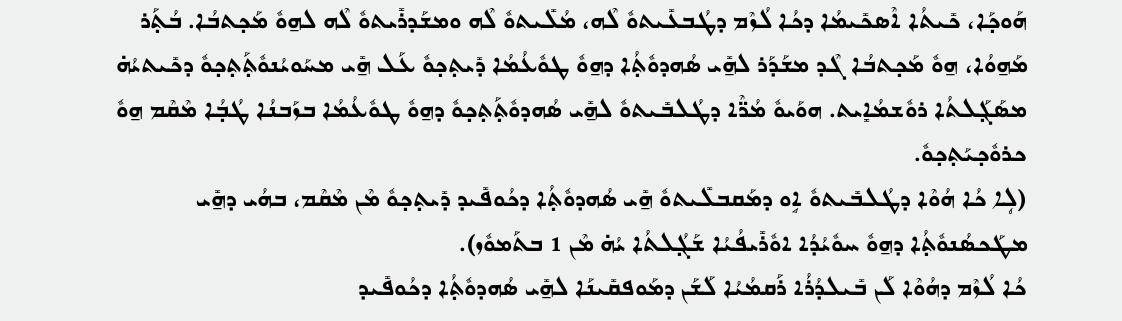ܗܰܘܟ̣ܰܐ، ܟܺܝܬܳܐ ܐܶܣܟܺܝܡܳܐ ܕܟܳܐ ܠܳܙܶܡ ܕܛܳܒܥܺܝܬܘܽ ܠܶܗ، ܡܳܠܺܝܬܘܽ ܠܶܗ ܘܡܫܰܕܪܺܝܬܘܽ ܠܶܗ ܠܗ̱ܘܽ ܡܰܟ̣ܬܒܳܐ. ܒܳܬ̣ܰܪ ܡܰܗ̱ܘܳܐ، ܗ̱ܘܽ ܡܰܟ̣ܬܒܳܐ ܓܶܕ ܡܫܰܕܰܪ ܠܗ̱ܺܝ ܣܳܗܕܘܽܬ̣ܳܐ ܕܗ̱ܘܽ ܛܘܽܥܳܡܳܐ ܕܺܝܬ̣ܟ̣ܘܽ ܥܰܠ ܗ̱ܺܝ ܡܚܰܘܝܳܢܘܽܬ̣ܰܬ̣ܟ̣ܘܽ ܕܟܺܝܬܝܳܗ̇ ܡܣܰܓ̣ܰܠܬܳܐ ܪܘܽܫܡܳܐܻܝܬ. ܗܘܰܝܘܽ ܡܳܪ̈ܶܐ ܕܛܳܠܒܺܝܬܘܽ ܠܗ̱ܺܝ ܣܳܗܕܘܽܬ̣ܰܬ̣ܟ̣ܘܽ ܕܗ̱ܘܽ ܛܘܽܥܳܡܳܐ ܒܙܰܒܢܳܐ ܛܳܒ̣ܳܐ ܡܶܩܶܡ ܗ̱ܘܽ ܟܪܘܽܟ̣ܝܰܬ̣ܟ̣ܘܽ.
(ܠܴܐ ܟܳܐ ܗܳܘܶܐ ܕܛܳܠܒܺܝܬܘܽ ܐܱܘ ܕܡܰܩܒܠܺܝܬܘܽ ܗ̱ܺܝ ܣܳܗܕܘܽܬ̣ܳܐ ܕܟܳܘܦܺܝܕ ܕܺܝܬ̣ܟ̣ܘܽ ܡܶܢ ܡܶܩܶܡ، ܒܗܳܝ ܕܗ̱ܺܝ ܡܛܰܟܣܳܢܘܽܬ̣ܳܐ ܕܗ̱ܘܽ ܚܘܽܝܳܕܳܐ ܐܘܽܪܺܝܦܳܝܳܐ ܫܰܓ̣ܳܠܬܳܐ ܝܳܗ̇ ܡܶܢ 1 ܒܬܰܡܘܽܙ).
ܟܳܐ ܠܳܙܶܡ ܕܗܳܘܶܐ ܠܰܢ ܒܺܝܠܕܳܪܳܐ ܪܰܩܡܳܝܳܐ ܠܰܫܰܢ ܕܡܰܘܦܩܺܝܢܰܐ ܠܗ̱ܺܝ ܣܳܗܕܘܽܬ̣ܳܐ ܕܟܳܘܦܺܝܕ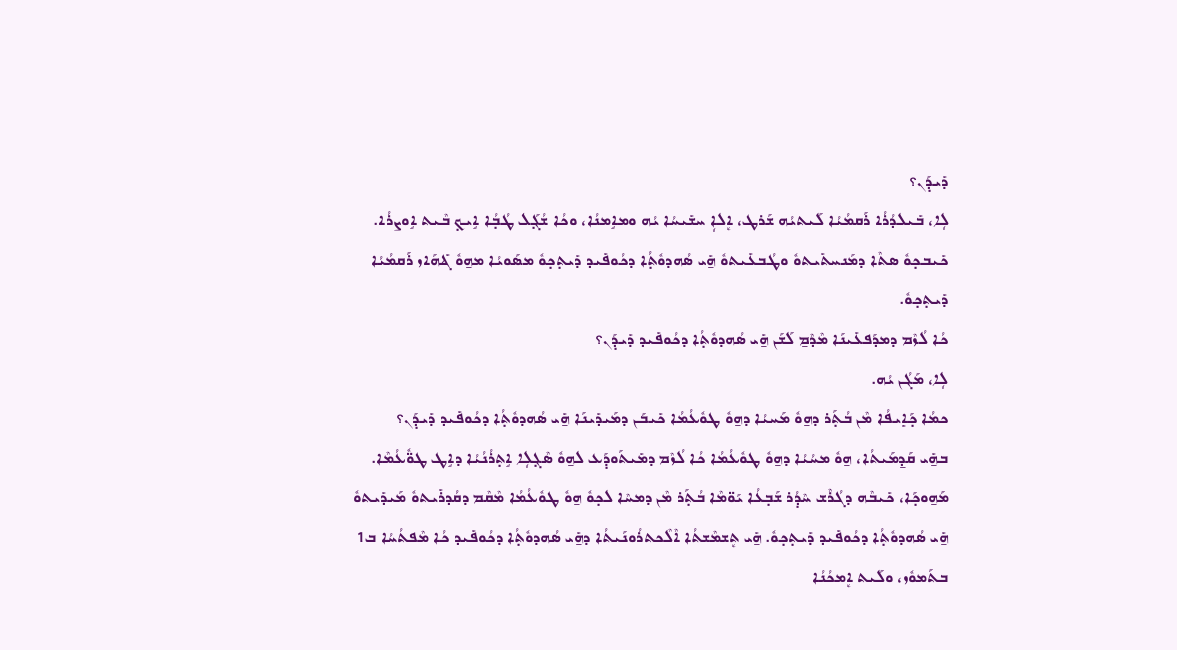ܕܺܝܕ̣ܰܢ؟
ܠܴܐ، ܒܺܝܠܕܳܪܳܐ ܪܰܩܡܳܝܳܐ ܠܰܝܬܝܳܗ ܫܰܪܛ، ܐܷܠܐܴ ܚܫܺܝܚܳܐ ܝܳܗ ܘܡܐܱܡܢܳܐ، ܘܟܳܐ ܫܳܓ̣ܰܠ ܛܳܒ̣ܳܐ ܐܱܝܟ̣ ܒܶܝܬ ܐܱܘܨܪܳܐ. ܟܺܝܒܟ̣ܘܽ ܣܬܶܐ ܕܡܰܢܚܬܺܝܬܘܽ ܘܛܳܒܥܺܝܬܘܽ ܗ̱ܺܝ ܣܳܗܕܘܽܬ̣ܳܐ ܕܟܳܘܦܺܝܕ ܕܺܝܬ̣ܟ̣ܘܽ ܡܣܰܘܝܳܐ ܡܗ̱ܘܽ ܔܺܗܰܐܙ ܪܰܩܡܳܝܳܐ ܕܺܝܬ̣ܟ̣ܘܽ.
ܟܳܐ ܠܳܙܶܡ ܕܡܕܰܦܥܺܝܢܰܐ ܡܶܕܶܡ̱ ܠܰܫܰܢ ܗ̱ܺܝ ܣܳܗܕܘܽܬ̣ܳܐ ܕܟܳܘܦܺܝܕ ܕܺܝܕ̣ܰܢ؟
ܠܴܐ، ܡܰܓܳܢ ܝܳܗ.
ܟܡܳܐ ܟ̣ܰܐܻܝܦܳܐ ܡܶܢ ܒܳܬ̣ܰܪ ܕܗ̱ܘܽ ܡܰܚܝܳܐ ܕܗ̱ܘܽ ܛܘܽܥܳܡܳܐ ܟܺܝܒܰܢ ܕܡܰܝܕܺܝܢܰܐ ܗ̱ܺܝ ܣܳܗܕܘܽܬ̣ܳܐ ܕܟܳܘܦܺܝܕ ܕܺܝܕ̣ܰܢ؟
ܒܗ̱ܺܝ ܩܰܕ̱ܡܰܝܬܳܐ، ܗ̱ܘܽ ܡܚܳܝܳܐ ܕܗ̱ܘܽ ܛܘܽܥܳܡܳܐ ܟܳܐ ܠܳܙܶܡ ܕܡܺܝܬܰܘܕ̣ܰܥ ܠܗ̱ܘܽ ܣܶܓ̣ܠܴܐ ܐܱܬ̣ܪܳܢܳܝܳܐ ܕܐܱܛ ܛܘ̈ܽܥܳܡܶܐ. ܡܰܗ̱ܘܟ̣ܰܐ، ܟܺܝܒܶܗ ܕܓܳܪܶܫ ܚܶܕ̣ܳܪ ܫܰܒ̣ܥܳܐ ܝܰܘ̈ܡܶܐ ܒܳܬ̣ܰܪ ܡܶܢ ܕܡܚܶܐ ܠܟ̣ܘܽ ܗ̱ܘܽ ܛܘܽܥܳܡܳܐ ܡܶܩܶܡ ܕܩܳܕܪܺܝܬܘܽ ܡܰܝܕܺܝܬܘܽ ܗ̱ܺܝ ܣܳܗܕܘܽܬ̣ܳܐ ܕܟܳܘܦܺܝܕ ܕܺܝܬ̣ܟ̣ܘܽ. ܗ̱ܺܝ ܬܷܫܡܶܫܬܳܐ ܐܶܠܶܟܬܪܳܘܢܰܝܬܳܐ ܕܗ̱ܺܝ ܣܳܗܕܘܽܬ̣ܳܐ ܕܟܳܘܦܺܝܕ ܟܳܐ ܡܶܦܬܳܚܳܐ ܒ1 ܒܬܰܡܘܽܙ، ܘܠܰܝܬ ܐܷܡܟܳܢܳܐ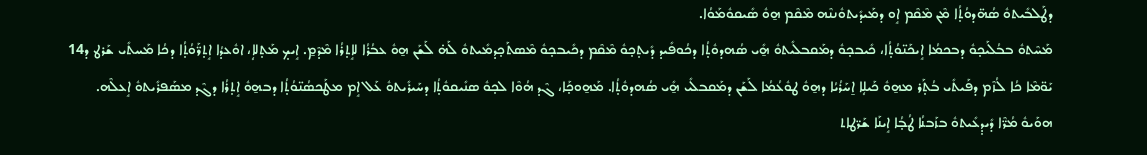ܕܛܰܠܒܺܝܬܘܽ ܣܳܗ̈ܕܘܳܬ̣ܳܐ ܡܶܢ ܡܶܩܶܡ ܐܱܘ ܕܡܰܝܕܺܝܬܘܽܢܢܶܗ ܡܶܩܶܡ ܗ̱ܘܽ ܣܺܝܩܘܽܡܰܘܳܐ.
ܡܰܚܶܬܘܽ ܒܒܳܠܰܝܟ̣ܘܽ ܕܒܟܡܳܐ ܐܱܝܟܰܢ̈ܘܳܬ̣ܳܐ، ܟܺܝܒܟ̣ܘܽ ܕܡܰܩܒܠܺܝܬܘܽ ܗ̱ܺܝ ܣܳܗܕܘܽܬ̣ܳܐ ܕܟܳܘܦܺܝܕ ܕܺܝܬ̣ܟ̣ܘܽ ܡܶܩܶܡ ܕܟܺܝܒܟ̣ܘܽ ܡܶܣܬܰܟ̣ܕܡܺܝܬܘܽ ܠܰܗ̇ ܠܰܫܰܢ ܗ̱ܘܽ ܥܒܳܪܳܐ ܠܐܱܬ̣ܪܳܐ ܡܶܕܶܡ̱. ܐܱܝܟ̣ ܡܰܬ̣ܠܐܴ، ܐܘܽܥܕܳܐ ܐܱܬ̣ܪ̈ܰܘܳܬ̣ܳܐ ܕܟܳܐ ܡܰܚܬܺܝ ܫܰܪܛ ܕ14 ܝܰܘ̈ܡܶܐ ܟܳܐ ܠܳܙܶܡ ܕܦܰܝܬܺܝ ܒܳܬ̣ܰܪ ܡܗ̱ܘܽ ܟܰܝܠܴܐ ܐ̱ܚܰܪܳܝܳܐ ܕܗ̱ܘܽ ܛܘܽܥܳܡܳܐ ܠܰܫܰܢ ܕܡܰܩܒܠܺܝ ܗ̱ܺܝ ܣܳܗܕܘܽܬ̣ܳܐ. ܡܰܗ̱ܘܟ̣ܰܐ، ܓܶܕ ܗܳܘܶܐ ܠܟ̣ܘܽ ܣܢܺܝܩܘܽܬ̣ܳܐ ܕܚܰܝܪܺܝܬܘܽ ܥܰܠ ܐܱܡ ܡܛܰܟܣܳܢ̈ܘܳܬ̣ܳܐ ܕܒܗ̱ܘܽ ܐܱܬ̣ܪܳܐ ܕܓܶܕ ܡܣܰܦܪܺܝܬܘܽ ܐܱܥܠܶܗ.
ܗܘܰܝܘܽ ܡܳܪ̈ܶܐ ܕܺܝܕ̣ܥܺܝܬܘܽ ܒܙܰܒܢܳܐ ܛܳܒ̣ܳܐ ܐܱܝܢܰܐ ܫܰܪ̈ܛܐܬ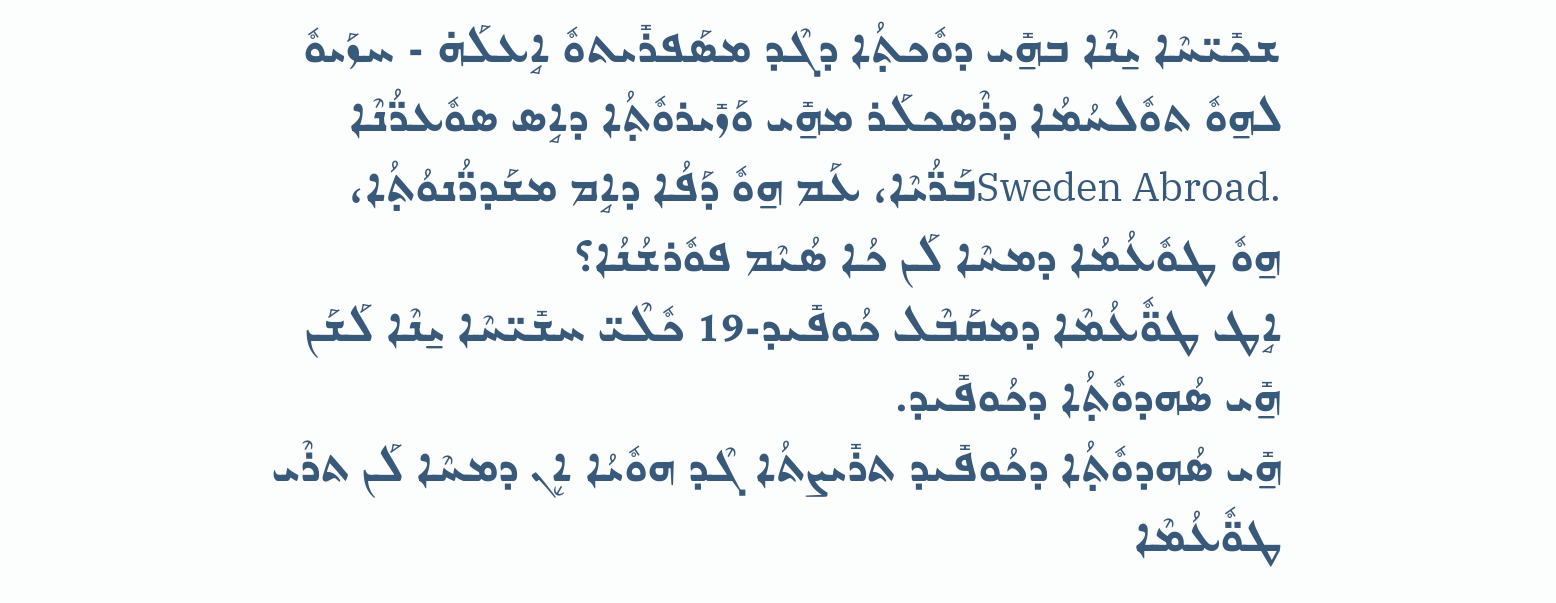ܫܟܺܝ̈ܚܶܐ ܝ̱ܢܶܐ ܒܗ̱ܺܝ ܕܘܽܟܬ̣ܳܐ ܕܓܶܕ ܡܣܰܦܪܺܝܬܘܽ ܐܱܥܠܰܗ̇ - ܚܙܰܝܘܽ ܠܗ̱ܘܽ ܬܘܽܠܚܳܡܳܐ ܕܪܶܣܟܠܰܪ ܡܗ̱ܺܝ ܘܰܙܺܝܪܘܽܬ̣ܳܐ ܕܐܱܣ ܣܘܽܥܪ̈ܳܢܶܐ .Sweden Abroadܒܰܪ̈ܳܝܶܐ، ܥܰܡ ܗ̱ܘܽ ܕܰܦܳܐ ܕܐܱܡ ܡܫܰܕܪ̈ܳܢܘܳܬ̣ܳܐ،
ܗ̱ܘܽ ܛܘܽܥܳܡܳܐ ܕܡܚܶܐ ܠܰܢ ܟܳܐ ܣܳܝܶܡ ܦܘܽܪܫܳܢܳܐ؟
ܐܱܛ ܛܘ̈ܽܥܳܡܶܐ ܕܡܩܰܒܶܠ ܟܳܘܦܺܝܕ-19 ܟܽܠܶܝ̈ ܚܫܺܝ̈ܚܶܐ ܝ̱ܢܶܐ ܠܰܫܰܢ ܗ̱ܺܝ ܣܳܗܕܘܽܬ̣ܳܐ ܕܟܳܘܦܺܝܕ.
ܗ̱ܺܝ ܣܳܗܕܘܽܬ̣ܳܐ ܕܟܳܘܦܺܝܕ ܬܪܺܝܨܬܳܐ ܓܶܕ ܗܘܽܝܳܐ ܐܷܢ ܕܡܚܶܐ ܠܰܢ ܬܪܶܝ ܛܘ̈ܽܥܳܡܶܐ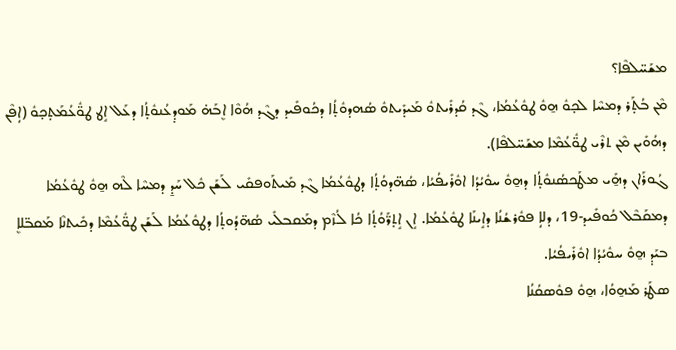ܡܫܰܚ̈ܠܦܶܐ؟
ܡܶܢ ܒܳܬ̣ܰܪ ܕܡܚܶܐ ܠܟ̣ܘܽ ܗ̱ܘܽ ܛܘܽܥܳܡܳܐ، ܓܶܕ ܩܳܕܪܺܝܬܘܽ ܡܰܝܕܺܝܬܘܽ ܣܳܗܕܘܽܬ̣ܳܐ ܕܟܳܘܦܺܝܕ ܕܓܶܕ ܗܳܘܶܐ ܐܷܒܰܗ̇ ܡܰܘܕ̣ܥܳܢܘܽܬ̣ܳܐ ܕܥܰܠ ܐܱܛ ܛܘ̈ܽܥܳܡܰܬ̣ܟ̣ܘܽ (ܐܴܦܶܢ ܕܗܳܘܺܝܢ ܡܶܢ ܬܪܶܝ ܛܘ̈ܽܥܳܡܶܐ ܡܫܰܚ̈ܠܦܶܐ).
ܓܳܘܪܰܐܢ ܕܗ̱ܺܝ ܡܛܰܟܣܳܢܘܽܬ̣ܳܐ ܕܗ̱ܘܽ ܚܘܽܝܳܕܳܐ ܐܘܽܪܺܝܦܳܝܳܐ، ܣܳܗ̈ܕܘܳܬ̣ܳܐ ܕܛܘܽܥܳܡܳܐ ܓܶܕ ܡܺܝܬܰܘܦܩܺܝ ܠܰܫܰܢ ܟܽܠ ܚܰܕ̱ ܕܡܚܶܐ ܠܶܗ ܗ̱ܘܽ ܛܘܽܥܳܡܳܐ ܕܡܩܰܒܶܠ ܟܳܘܦܺܝܕ-19، ܕܠܐܴ ܦܘܽܪܫܳܢܳܐ ܕܐܱܝܢܰܐ ܛܘܽܥܳܡܳܐ. ܐܱܢ ܐܱܬ̣ܪ̈ܰܘܳܬ̣ܳܐ ܟܳܐ ܠܳܙܶܡ ܕܡܰܩܒܠܺܝ ܣܳܗ̈ܕܳܘܬ̣ܳܐ ܕܛܘܽܥܳܡܳܐ ܠܰܫܰܢ ܛܘ̈ܽܥܳܡܶܐ ܕܟܺܝܬܢܶܐ ܡܰܩܒ̈ܠܐܷ ܒܝܰܕ̣ ܗ̱ܘܽ ܚܘܽܝܳܕܳܐ ܐܘܽܪܺܝܦܳܝܳܐ.
ܣܛܰܪ ܡܰܗ̱ܘܳܐ، ܗ̱ܘܽ ܦܘܽܣܩܳܢܳܐ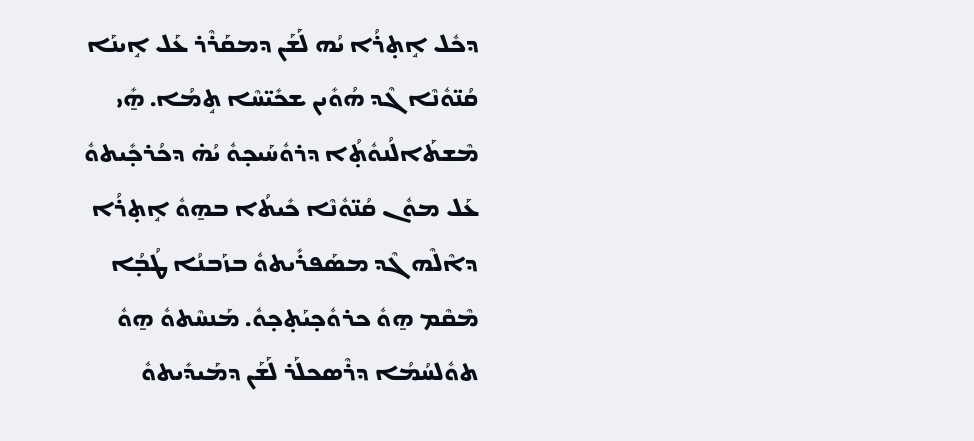ܕܟܽܠ ܐܱܬ̣ܪܳܐ ܝܳܗ ܠܰܫܰܢ ܕܡܩܰܪܶܪ ܥܰܠ ܐܱܝܢܰܐ ܩܳܢ̈ܘܽܢܶܐ ܓܶܕ ܗܳܘܺܝܢ ܫܟܺܝ̈ܚܶܐ ܬܱܡܳܐ. ܗ̱ܺܝ ܡܶܫܬܰܐܠܳܢܘܽܬ̣ܳܐ ܕܪܘܽܚܰܝܟ̣ܘܽ ܝܳܗ̇ ܕܟܳܪܟ̣ܺܝܬܘܽ ܥܰܠ ܡܘܽܢ ܩܳܢ̈ܘܽܢܶܐ ܟܺܝܬܳܐ ܒܗ̱ܘܽ ܐܱܬ̣ܪܳܐ ܕܐܶܠܶܗ ܓܶܕ ܡܣܰܦܪܺܝܬܘܽ ܒܙܰܒܢܳܐ ܛܳܒ̣ܳܐ ܡܶܩܶܡ ܗ̱ܘܽ ܟܪܘܽܟ̣ܝܰܬ̣ܟ̣ܘܽ. ܡܰܢܚܶܬܘܽ ܗ̱ܘܽ ܬܘܽܠܚܳܡܳܐ ܕܪܶܣܟܠܰܪ ܠܰܫܰܢ ܕܡܰܝܕܺܝܬܘܽ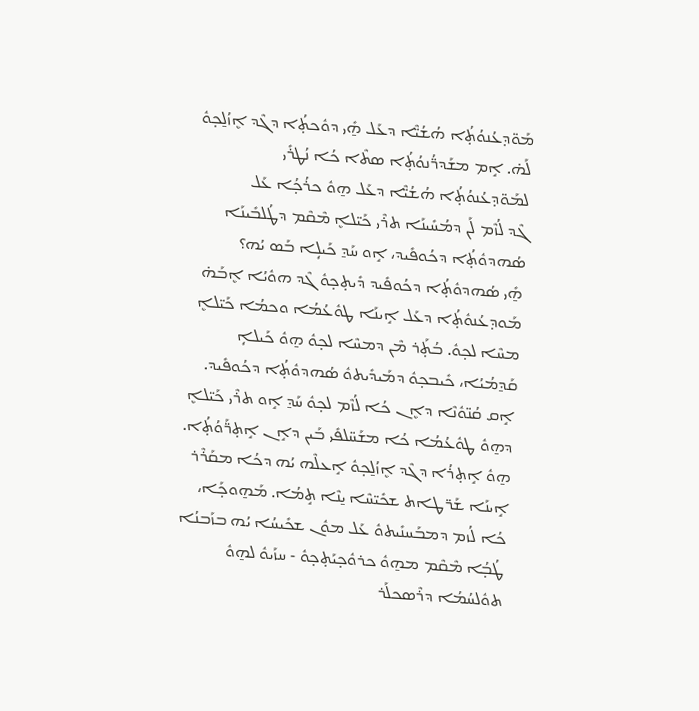ܡܰܘ̈ܕ̣ܥܳܢܘܳܬ̣ܳܐ ܗܳܫܳܝ̈ܶܐ ܕܥܰܠ ܗ̱ܺܝ ܕܘܽܟܬ̣ܳܐ ܕܓܶܕ ܐܷܙܳܠ̱ܟ̣ܘܽ ܠܰܗ̇. ܐܱܡ ܡܫܰܕܪ̈ܳܢܘܳܬ̣ܳܐ ܣܬܶܐ ܟܳܐ ܢܳܛܪܺܝ ܠܡܰܘ̈ܕ̣ܥܳܢܘܳܬ̣ܳܐ ܗܳܫܳܝ̈ܶܐ ܕܥܰܠ ܗ̱ܘܽ ܟܪܳܟ̣ܳܐ ܥܰܠ
ܓܶܕ ܠܳܙܶܡ ܠܰܢ ܕܡܳܚܺܝܢܰܐ ܬܪܶܝ ܟܰܝ̈ܠܐܷ ܡܶܩܶܡ ܕܛܳܠܒܺܝܢܰܐ ܣܳܗܕܘܽܬ̣ܳܐ ܕܟܳܘܦܺܝܕ، ܐܱܘ ܚܰܕ̱ ܟܰܝܠܴܐ ܒܰܣ ܝܳܗ؟
ܗ̱ܺܝ ܣܳܗܕܘܽܬ̣ܳܐ ܕܟܳܘܦܺܝܕ ܕܺܝܬ̣ܟ̣ܘܽ ܓܶܕ ܗܘܽܝܳܐ ܐܷܒܰܗ̇ ܡܰܘܕ̣ܥܳܢܘܽܬ̣ܳܐ ܕܥܰܠ ܐܱܝܢܰܐ ܛܘܽܥܳܡܳܐ ܘܟܡܳܐ ܟܰܝ̈ܠܐܷ ܡܚܶܐ ܠܟ̣ܘܽ. ܒܳܬ̣ܰܪ ܡܶܢ ܕܡܚܶܐ ܠܟ̣ܘܽ ܗ̱ܘܽ ܟܰܝܠܐܴ ܩܰܕ̱ܡܳܝܳܐ، ܟܺܝܒܟ̣ܘܽ ܕܡܰܝܕܺܝܬܘܽ ܣܳܗܕܘܽܬ̣ܳܐ ܕܟܳܘܦܺܝܕ.
ܐܱܩ ܩܳܢ̈ܘܽܢܶܐ ܕܐܷܢ ܟܳܐ ܠܳܙܶܡ ܠܟ̣ܘܽ ܚܰܕ̱ ܐܱܘ ܬܪܶܝ ܟܰܝ̈ܠܐܷ ܕܗ̱ܘܽ ܛܘܽܥܳܡܳܐ ܟܳܐ ܡܫܰܚ̈ܠܦܺܝ ܒܰܝܢ ܕܐܱܢ ܐܱܬ̣ܪ̈ܰܘܳܬ̣ܳܐ. ܗ̱ܘܽ ܐܱܬ̣ܪܳܐ ܕܓܶܕ ܐܷܙܳܠ̱ܟ̣ܘܽ ܐܱܥܠܶܗ ܝܳܗ ܕܟܳܐ ܡܩܰܪܶܪ ܐܱܝܢܰܐ ܫܰܪ̈ܛܐܬ ܫܟܺܝ̈ܚܶܐ ܝ̱ܢܶܐ ܬܱܡܳܐ. ܡܰܗ̱ܘܟ̣ܰܐ، ܟܳܐ ܠܳܙܡ ܕܡܒܰܚܢܺܝܬܘܽ ܥܰܠ ܡܘܽܢ ܫܟܺܝܚܳܐ ܝܳܗ ܒܙܰܒܢܳܐ ܛܳܒ̣ܳܐ ܡܶܩܶܡ ܡܗ̱ܘܽ ܟܪܘܽܟ̣ܝܰܬ̣ܟ̣ܘܽ - ܚܙܰܝܘܽ ܠܗ̱ܘܽ ܬܘܽܠܚܳܡܳܐ ܕܪܶܣܟܠܰܪ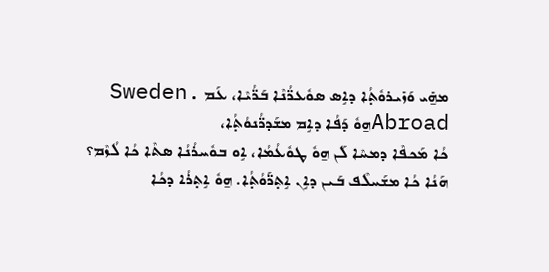ܡܗ̱ܺܝ ܘܰܙܺܝܪܘܽܬ̣ܳܐ ܕܐܱܣ ܣܘܽܥܪ̈ܳܢܶܐ ܒܰܪ̈ܳܝܶܐ، ܥܰܡ .Sweden Abroadܗ̱ܘܽ ܕܰܦܳܐ ܕܐܱܡ ܡܫܰܕܪ̈ܳܢܘܳܬ̣ܳܐ،
ܟܳܐ ܡܰܟܦܶܐ ܕܡܚܶܐ ܠܰܢ ܗ̱ܘܽ ܛܘܽܥܳܡܳܐ، ܐܱܘ ܒܘܽܚܪܳܢܳܐ ܣܬܶܐ ܟܳܐ ܠܳܙܶܡ؟
ܗܰܢܳܐ ܟܳܐ ܡܫܰܚܠܶܦ ܒܰܝܢ ܕܐܱܢ ܐܱܬ̣ܪ̈ܰܘܳܬ̣ܳܐ. ܗ̱ܘܽ ܐܱܬ̣ܪܳܐ ܕܟܳܐ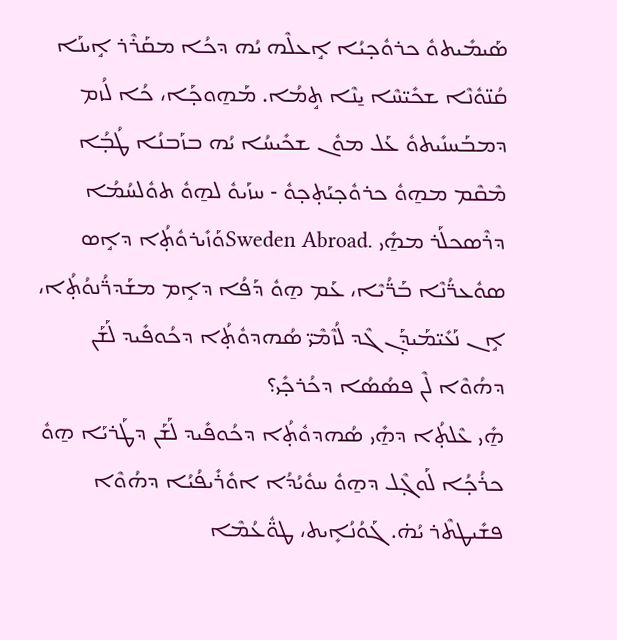ܣܰܝܡܺܝܬܘܽ ܟܪܘܽܟ̣ܝܳܐ ܐܱܥܠܶܗ ܝܳܗ ܕܟܳܐ ܡܩܰܪܶܪ ܐܱܝܢܰܐ ܩܳܢ̈ܘܽܢܶܐ ܫܟܺܝ̈ܚܶܐ ܝ̱ܢܶܐ ܬܱܡܳܐ. ܡܰܗ̱ܘܟ̣ܰܐ، ܟܳܐ ܠܳܙܡ ܕܡܒܰܚܢܺܝܬܘܽ ܥܰܠ ܡܘܽܢ ܫܟܺܝܚܳܐ ܝܳܗ ܒܙܰܒܢܳܐ ܛܳܒ̣ܳܐ ܡܶܩܶܡ ܡܗ̱ܘܽ ܟܪܘܽܟ̣ܝܰܬ̣ܟ̣ܘܽ - ܚܙܰܝܘܽ ܠܗ̱ܘܽ ܬܘܽܠܚܳܡܳܐ ܕܪܶܣܟܠܰܪ ܡܗ̱ܺܝ .Sweden Abroadܘܰܙܺܝܪܘܽܬ̣ܳܐ ܕܐܱܣ ܣܘܽܥܪ̈ܳܢܶܐ ܒܰܪ̈ܳܝܶܐ، ܥܰܡ ܗ̱ܘܽ ܕܰܦܳܐ ܕܐܱܡ ܡܫܰܕܪ̈ܳܢܘܳܬ̣ܳܐ،
ܐܱܢ ܢܰܥܺܝ̈ܡܰܝܕ̣ܰܢ ܓܶܕ ܠܳܙܶܡܶܝ̈ ܣܳܗܕܘܽܬ̣ܳܐ ܕܟܳܘܦܺܝܕ ܠܰܫܰܢ ܕܗܳܘܶܐ ܠܶܢ ܦܣܳܣܳܐ ܕܟܳܪܟ̣ܺܝ؟
ܗ̱ܺܝ ܥܶܠܬ̣ܳܐ ܕܗ̱ܺܝ ܣܳܗܕܘܽܬ̣ܳܐ ܕܟܳܘܦܺܝܕ ܠܰܫܰܢ ܕܛܰܪܝܰܐ ܗ̱ܘܽ ܟܪܳܟ̣ܳܐ ܠܰܘܓ̣ܶܠ ܕܗ̱ܘܽ ܚܘܽܝܳܕܳܐ ܐܘܽܪܺܝܦܳܝܳܐ ܕܗܳܘܶܐ ܦܫܺܝܛܬܶܪ ܝܳܗ̇. ܓܰܘܳܢܳܐܻܝܬ، ܛܘ̈ܽܥܳܡܶܐ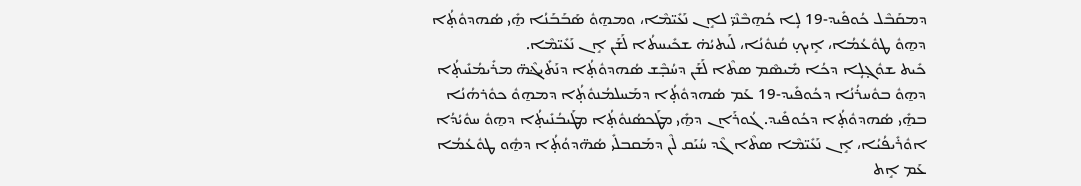ܕܡܩܰܒܶܠ ܟܳܘܦܺܝܕ-19 ܠܴܐ ܟܳܗ̱ܒܶܢܶܝ̈ ܠܐܱܢ ܢܰܥܺܝ̈ܡܶܐ، ܘܡܗ̱ܘܽ ܣܰܒܰܒܰܢܳܐ ܗ̱ܺܝ ܣܳܗܕܘܽܬ̣ܳܐ ܕܗ̱ܘܽ ܛܘܽܥܳܡܳܐ، ܐܱܝܟ̣ ܩܳܢܘܽܢܳܐ، ܠܰܝܬܝܳܗ̇ ܫܟܺܝܚܬܳܐ ܠܰܫܰܢ ܐܱܢ ܢܰܥܺܝ̈ܡܶܐ.
ܟܺܝܬ ܫܘܽܓ̣ܠܴܐ ܕܟܳܐ ܡܺܝܣܶܡ ܣܬܶܐ ܠܰܫܰܢ ܕܚܳܒ̣ܶܫ ܣܳܗܕܘܽܬ̣ܳܐ ܕܢܰܬܺܝܔܶܗ̈ ܡܪܺܝܡܳܢܺܝܬ̣ܳܐ ܕܗ̱ܘܽ ܒܘܽܚܪܳܢܳܐ ܕܟܳܘܦܺܝܕ-19 ܥܰܡ ܣܳܗܕܘܽܬ̣ܳܐ ܕܡܰܚܠܡܳܢܘܽܬ̣ܳܐ ܕܡܗ̱ܘܽ ܟܘܽܪܗܳܢܳܐ ܒܗ̱ܺܝ ܣܳܗܕܘܽܬ̣ܳܐ ܕܟܳܘܦܺܝܕ. ܓܳܘܪܰܐܢ ܕܗ̱ܺܝ ܡܛܰܟܣܳܢܘܽܬ̣ܳܐ ܡܛܰܝܒܳܢܺܝܬ̣ܳܐ ܕܗ̱ܘܽ ܚܘܽܝܳܕܳܐ ܐܘܽܪܺܝܦܳܝܳܐ، ܐܱܢ ܢܰܥܺܝ̈ܡܶܐ ܣܬܶܐ ܓܶܕ ܚܳܝܰܩ ܠܶܢ ܕܡܰܩܒܠܺܝ ܣܳܗ̈ܕܘܳܬ̣ܳܐ ܕܗ̱ܽܘ ܛܘܽܥܳܡܳܐ ܥܰܡ ܐܱܬ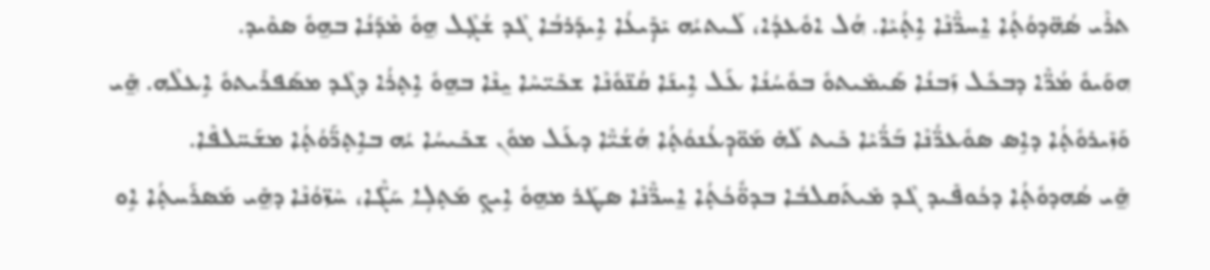ܬܪܶܝ ܣܳܗ̈ܕܘܳܬ̣ܳܐ ܐ̱ܚܪ̈ܶܢܶܐ ܐܱܬ̣ܳܝܶܐ. ܗܳܠ ܐܘܽܥܕܳܐ، ܠܰܝܬܝܳܗ ܝܺܕ̣ܺܝܥܳܐ ܐܱܝܕܰܪܒܳܐ ܓܶܕ ܫܳܓ̣ܶܠ ܗ̱ܘܽ ܡܶܕܰܢܳܐ ܒܗ̱ܘܽ ܣܘܶܝܕ.
ܗܘܰܝܘܽ ܡܳܪ̈ܶܐ ܕܒܟܽܠ ܙܰܒܢܳܐ ܣܰܝܡܺܝܬܘܽ ܒܘܽܚܳܢܳܐ ܥܰܠ ܐܱܝܢܰܐ ܩܳܢ̈ܘܽܢܶܐ ܫܟܺܝ̈ܚܶܐ ܝ̱ܢܶܐ ܒܗ̱ܘܽ ܐܱܬ̣ܪܳܐ ܕܓܶܕ ܡܣܰܦܪܺܝܬܘܽ ܐܱܥܠܶܗ. ܗ̱ܺܝ ܘܰܙܺܝܪܘܽܬ̣ܳܐ ܕܐܱܣ ܣܘܽܥܪ̈ܳܢܶܐ ܒܰܪ̈ܳܝܶܐ ܟܺܝܬ ܠܰܗ̇ ܡܰܘ̈ܕ̣ܥܳܢܘܳܬ̣ܳܐ ܗܳܫܳܝ̈ܶܐ ܕܥܰܠ ܡܘܽܢ ܫܟܺܝܚܳܐ ܝܳܗ ܒܐܱܬ̣ܪ̈ܰܘܳܬ̣ܳܐ ܡܫܰܚ̈ܠܦܶܐ.
ܗ̱ܺܝ ܣܳܗܕܘܽܬ̣ܳܐ ܕܟܳܘܦܺܝܕ ܓܶܕ ܡܺܝܬܰܩܠܒܳܐ ܒܕܘ̈ܽܟܳܬ̣ܳܐ ܐ̱ܚܪ̈ܶܢܶܐ ܣܛܰܪ ܡܗ̱ܘܽ ܐܱܝܟ̣ ܡܰܬ̣ܠܴܐ ܚܰܓ̈ܶܐ، ܚܶܙ̈ܘܳܢܶܐ ܕܗ̱ܺܝ ܡܰܣܪܰܚܬ̣ܳܐ ܐܱܘ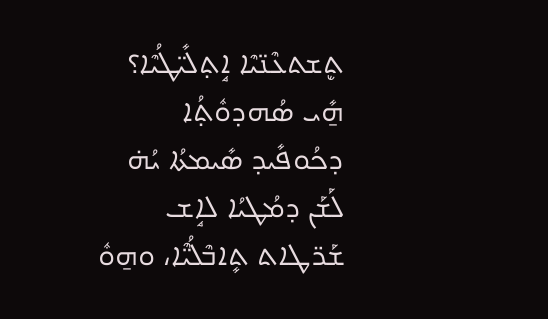ܬܷܫܬܥܶܢ̈ܝܶܐ ܐܱܬ̣ܠܺܝ̈ܛܳܝܶܐ؟
ܗ̱ܺܝ ܣܳܗܕܘܽܬ̣ܳܐ ܕܟܳܘܦܺܝܕ ܣܺܝܡܬܳܐ ܝܳܗ̇ ܠܰܫܰܢ ܕܡܳܛܝܳܐ ܠܐܱܫ ܫܰܪ̈ܛܐܬ ܬܻܐܒܶܠܳܝ̈ܶܐ، ܘܗ̱ܘܽ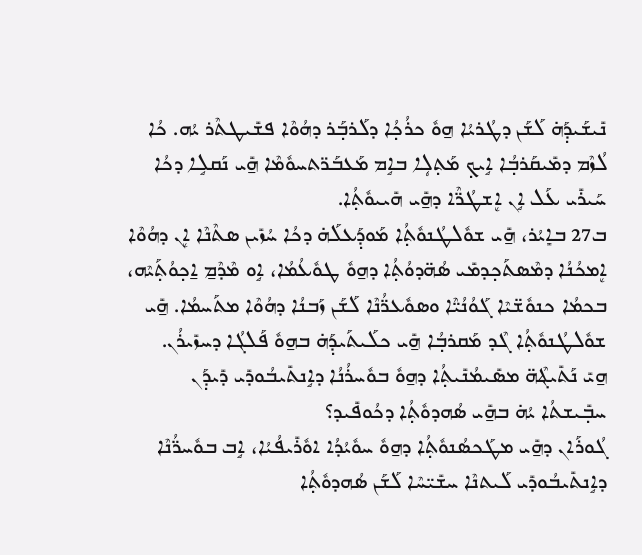ܢܺܝܫܰܝܕ̣ܰܗ̇ ܠܰܫܰܢ ܕܛܳܪܝܳܐ ܗ̱ܘܽ ܟܪܳܟ̣ܳܐ ܕܠܰܪܒ̣ܰܪ ܕܗܳܘܶܐ ܦܫܺܝܛܬܶܪ ܝܳܗ. ܟܳܐ ܠܳܙܶܡ ܕܡܺܝܩܰܪܒ̣ܳܐ ܐܱܝܟ̣ ܡܰܬ̣ܠܴܐ ܒܐܱܡ ܡܰܥܒܰܪ̈ܬܚܘܽܡܶܐ ܗ̱ܺܝ ܢܰܩܠܱܐ ܕܟܳܐ ܚܰܝܪܺܝ ܥܰܠ ܐܱܢ ܐܷܫܛܳܪ̈ܶܐ ܕܗ̱ܺܝ ܗܺܝܝܘܽܬ̣ܳܐ.
ܒ27 ܒܐܻܝܳܪ، ܗ̱ܺܝ ܫܘܽܠܛܳܢܘܽܬ̣ܳܐ ܡܰܘܕ̣ܰܥܠܰܗ̇ ܕܟܳܐ ܚܳܙܺܝܢ ܣܬܶܢܶܐ ܐܷܢ ܕܗܳܘܶܐ ܐܷܡܟܳܢܳܐ ܕܡܶܣܬܰܟ̣ܕܡܺܝ ܣܳܗ̈ܕܘܳܬ̣ܳܐ ܕܗ̱ܘܽ ܛܘܽܥܳܡܳܐ، ܐܱܘ ܡܶܕܶܡ̱ ܐ̱ܟ̣ܘܳܬ̣ܰܝܶܗ، ܒܟܡܳܐ ܟܢܘܽܫ̈ܝܶܐ ܓܰܘܳܢܳܝ̈ܶܐ ܘܣܘܽܥܪ̈ܳܢܶܐ ܠܰܫܰܢ ܙܰܒܢܳܐ ܕܗܳܘܶܐ ܡܬܰܚܡܳܐ. ܗ̱ܺܝ ܫܘܽܠܛܳܢܘܽܬ̣ܳܐ ܓܶܕ ܡܰܩܪܒ̣ܳܐ ܗ̱ܺܝ ܟܠܰܝܬܰܝܕ̣ܰܗ̇ ܒܗ̱ܘܽ ܦܰܠܓܳܐ ܕܚܙܺܝܪܳܢ.
ܗ̱ܝܺ ܢܰܬܺܝܔܶܗ̈ ܡܣܺܝܡܳܢܺܝܬ̣ܳܐ ܕܗ̱ܘܽ ܒܘܽܚܪܳܢܳܐ ܕܐܱܢܬܺܝܒܳܘܕܺܝ ܕܺܝܕ̣ܰܢ ܚܒ̣ܺܝܫܬܳܐ ܝܳܗ̇ ܒܗ̱ܺܝ ܣܳܗܕܘܽܬ̣ܳܐ ܕܟܳܘܦܺܝܕ؟
ܓܳܘܪܰܐܢ ܕܗ̱ܺܝ ܡܛܰܟܣܳܢܘܽܬ̣ܳܐ ܕܗ̱ܘܽ ܚܘܽܝܳܕܳܐ ܐܘܽܪܺܝܦܳܝܳܐ، ܐܱܒ ܒܘܽܚܪ̈ܳܢܶܐ ܕܐܱܢܬܺܝܒܳܘܕܺܝ ܠܰܝܬܢܶܐ ܚܫܺܝ̈ܚܶܐ ܠܰܫܰܢ ܣܳܗܕܘܽܬ̣ܳܐ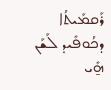ܪܰܩܡܰܝܬܳܐ ܕܟܳܘܦܺܝܕ ܠܰܫܰܢ ܗ̱ܺܝ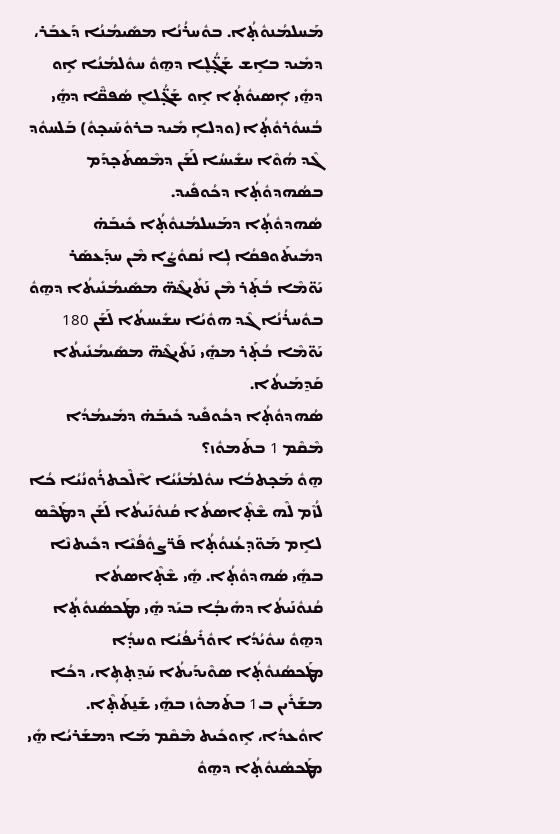ܡܰܚܠܡܳܢܘܽܬ̣ܳܐ. ܒܘܽܚܪܳܢܳܐ ܡܣܺܝܡܳܢܳܐ ܕܰܥܒܰܪ، ܕܡܺܝܕ ܒܐܱܫ ܫܰܓ̣̈ܳܠܷܐ ܕܗ̱ܘܽ ܚܘܽܠܡܳܢܳܐ ܐܱܘ ܕܗ̱ܺܝ ܐܴܣܝܘܽܬ̣ܳܐ ܐܱܘ ܫܰܓ̣̈ܳܠܐܷ ܣܳܦܩ̈ܶܐ ܕܗ̱ܺܝ ܒܳܚܘܽܪܘܽܬ̣ܳܐ (ܘܕܠܐܴ ܡܺܝܕ ܒܪܘܽܚܰܝܟ̣ܘܽ) ܒܰܠܚܘܽܕ ܓܶܕ ܗܳܘܶܐ ܚܫܺܝܚܳܐ ܠܰܫܰܢ ܕܡܶܣܬܰܟ̣ܕܰܡ ܒܣܳܗܕܘܽܬ̣ܳܐ ܕܟܳܘܦܺܝܕ.
ܣܳܗܕܘܽܬ̣ܳܐ ܕܡܰܚܠܡܳܢܘܽܬ̣ܳܐ ܟܺܝܒܰܗ̇ ܕܡܺܝܬܰܘܦܩܳܐ ܠܴܐ ܢܳܩܘܽܨܳܐ ܡܶܢ ܚܕ̣ܰܥܣܰܪ ܝܰܘ̈ܡܶܐ ܒܳܬ̣ܰܪ ܡܶܢ ܢܰܬܺܝܔܶܗ̈ ܡܣܺܝܡܳܢܺܝܬܳܐ ܕܗ̱ܘܽ ܒܘܽܚܪܳܢܳܐ ܓܶܕ ܗܘܽܝܳܐ ܚܫܺܝܚܬܳܐ ܠܰܫܰܢ 180 ܝܰܘ̈ܡܶܐ ܒܳܬ̣ܰܪ ܡܗ̱ܺܝ ܢܰܬܺܝܔܶܗ̈ ܡܣܺܝܡܳܢܺܝܬܳܐ ܩܰܕ̱ܡܰܝܬܳܐ.
ܣܳܗܕܘܽܬ̣ܳܐ ܕܟܳܘܦܺܝܕ ܟܺܝܒܰܗ̇ ܕܡܺܝܡܳܕܳܐ ܡܶܩܶܡ 1 ܒܬܰܡܘܽܙ؟
ܗ̱ܘܽ ܡܰܟ̣ܬܒܳܐ ܚܘܽܠܡܳܢܳܝܳܐ ܐܶܠܶܟܬܪܳܘܢܳܝܳܐ ܟܳܐ ܠܳܙܶܡ ܠܶܗ ܫܶܬ̣ܶܐܣܬܳܐ ܩܳܢܘܽܢܰܝܬܳܐ ܠܰܫܰܢ ܕܡܛܰܟܶܣ ܠܐܱܡ ܡܰܘ̈ܕ̣ܥܳܢܘܳܬ̣ܳܐ ܦܰܪ̈ܨܘܽܦܳܝܶܐ ܕܟܺܝܬܢܶܐ ܒܗ̱ܺܝ ܣܳܗܕܘܽܬ̣ܳܐ. ܗ̱ܺܝ ܫܶܬ̣ܶܐܣܬܳܐ ܩܳܢܘܽܢܰܝܬܳܐ ܕܗܺܝܒ̣ܳܐ ܒܝܰܕ ܗ̱ܺܝ ܡܛܰܟܣܳܢܘܽܬ̣ܳܐ ܕܗ̱ܘܽ ܚܘܽܝܳܕܳܐ ܐܘܽܪܺܝܦܳܝܳܐ ܘܚܕ̣ܳܐ ܡܛܰܟܣܳܢܘܽܬ̣ܳܐ ܣܘܶܝܕܰܝܬܳܐ ܚܰܕ̱ܬ̣ܬܴܐ، ܕܟܳܐ ܡܫܰܪܺܝܢ ܒ1 ܒܬܰܡܘܽܙ ܒܗ̱ܺܝ ܫܰܢ̱ܬܰܬ̣ܶܐ. ܐܘܽܥܕܳܐ، ܐܱܘܟܺܝܬ ܡܶܩܶܡ ܡܰܐ ܕܡܫܰܪܝܳܐ ܗ̱ܺܝ ܡܛܰܟܣܳܢܘܽܬ̣ܳܐ ܕܗ̱ܘܽ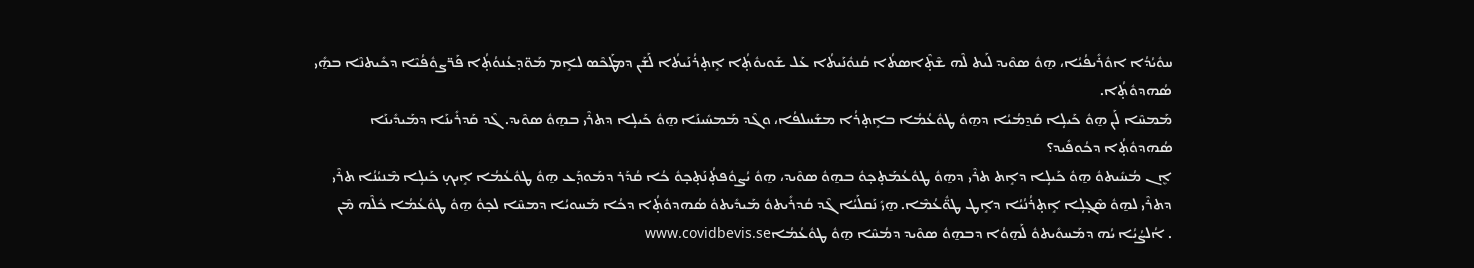ܚܘܽܝܳܕܳܐ ܐܘܽܪܺܝܦܳܝܳܐ، ܗ̱ܘܽ ܣܘܶܝܕ ܠܰܝܬ ܠܶܗ ܫܶܬ̣ܶܐܣܬܳܐ ܩܳܢܘܽܢܰܝܬܳܐ ܥܰܠ ܫܰܘܝܘܽܬ̣ܳܐ ܐܱܬ̣ܪܳܢܰܝܬܳܐ ܠܰܫܰܢ ܕܡܛܰܟܶܣ ܠܐܱܡ ܡܰܘ̈ܕ̣ܥܳܢܘܳܬ̣ܳܐ ܦܰܪ̈ܨܘܽܦܳܝܶܐ ܕܟܺܝܬܢܶܐ ܒܗ̱ܺܝ ܣܳܗܕܘܽܬ̣ܳܐ.
ܡܰܡܚܶܐ ܠܰܢ ܗ̱ܘܽ ܟܰܝܠܴܐ ܩܰܕ̱ܡܳܝܳܐ ܕܗ̱ܘܽ ܛܘܽܥܳܡܳܐ ܒܐܱܬ̣ܪܳܐ ܡܫܰܚܠܦܳܐ، ܘܓܶܕ ܡܰܡܚܺܝܢܰܐ ܗ̱ܘܽ ܟܰܝܠܴܐ ܕܬܪܶܝ ܒܗ̱ܘܽ ܣܘܶܝܕ. ܓܶܕ ܩܰܕܪܺܝܢܰܐ ܕܡܰܝܕܺܝܢܰܐ ܣܳܗܕܘܽܬ̣ܳܐ ܕܟܳܘܦܺܝܕ؟
ܐܷܢ ܡܳܚܺܝܬܘܽ ܗ̱ܘܽ ܟܰܝܠܴܐ ܕܐܱܬ ܬܪܶܝ ܕܗ̱ܘܽ ܛܘܽܥܳܡܰܬ̣ܟ̣ܘܽ ܒܗ̱ܘܽ ܣܘܶܝܕ، ܗ̱ܘܽ ܝܳܨܘܽܦܬ̣ܳܢܰܬ̣ܟ̣ܘܽ ܟܳܐ ܩܳܕܰܪ ܕܡܰܘܕ̣ܰܥ ܗ̱ܘܽ ܛܘܽܥܳܡܳܐ ܐܱܝܟ̣ ܟܰܝܠܴܐ ܡܶܢܝܳܢܳܐ ܬܪܶܝ ܕܬܪܶܝ ܠܗ̱ܘܽ ܣܶܓ̣ܠܴܐ ܐܱܬ̣ܪܳܢܳܝܳܐ ܕܐܱܛ ܛܘ̈ܽܥܳܡܶܐ. ܗ̱ܝܺ ܢܰܩܠܰܝܳܐ ܓܶܕ ܩܳܕܪܺܝܬܘܽ ܡܰܝܕܺܝܬܘܽ ܣܳܗܕܘܽܬ̣ܳܐ ܕܟܳܐ ܡܰܚܘܝܳܐ ܕܡܚܶܐ ܠܟ̣ܘܽ ܗ̱ܘܽ ܛܘܽܥܳܡܳܐ ܟܽܠܶܗ ܡܶܢ
. ܐܳܠܨܳܝܳܐ ܝܳܗ ܕܡܰܚܘܺܝܬܘܽ ܠܰܗ̱ܘܳܐ ܕܒܗ̱ܘܽ ܣܘܶܝܕ ܕܡܳܚܶܐ ܗ̱ܘܽ ܛܘܽܥܳܡܳܐwww.covidbevis.se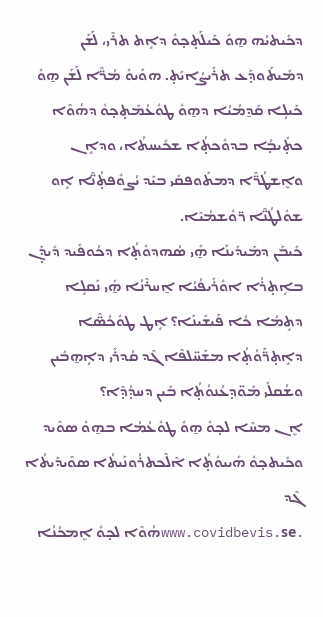ܕܟܺܝܬܝܳܗ ܗ̱ܘܽ ܟܰܝܠܰܬ̣ܟ̣ܘܽ ܕܐܱܬ ܬܪܶܝ، ܠܰܫܰܢ ܕܡܺܝܬܰܘܕ̣ܰܥ ܬܪܺܝܨܳܐܝܺܬ̣. ܗܘܰܝܘܽ ܡܳܪ̈ܶܐ ܠܰܫܰܢ ܗ̱ܘܽ ܟܰܝܠܴܐ ܩܰܕ̱ܡܳܝܳܐ ܕܗ̱ܘܽ ܛܘܽܥܳܡܰܬ̣ܟ̣ܘܽ ܕܗܳܘܶܐ ܟܬ̣ܺܝܒ̣ܳܐ ܒܕܘܽܟܬ̣ܳܐ ܫܟܺܝܚܬܳܐ، ܘܕܐܱܢ ܘܐܷܫܛܳܪ̈ܶܐ ܕܡܬܰܘܦܩܺܝ ܒܝܰܕ ܝܳܨܘܽܦܬ̣ܳܢ̈ܶܐ ܐܱܘ ܫܘܽܠܛܳܢ̈ܶܐ ܪ̈ܘܽܫܡܳܝܶܐ.
ܟܺܝܒܰܢ ܕܡܰܝܕܺܝܢܰܐ ܗ̱ܺܝ ܣܳܗܕܘܽܬ̣ܳܐ ܕܟܳܘܦܺܝܕ ܕܺܝܕ̣ܰܢ ܒܐܱܬ̣ܪܳܐ ܐܘܽܪܺܝܦܳܝܳܐ ܐ̱ܚܪܶܢܳܐ ܗ̱ܺܝ ܢܰܩܠܱܐ ܕܬܱܡܳܐ ܟܳܐ ܦܰܝܫܺܝܢܰܐ؟ ܐܱܛ ܛܘܽܟܳܣ̈ܶܐ ܕܐܱܬ̣ܪ̈ܰܘܳܬ̣ܳܐ ܡܫܰܚ̈ܠܦܶܐ ܓܶܕ ܩܳܕܪܺܝ ܕܐܴܗ̱ܒܺܝܢ ܘܫܳܩܠܺܝ ܡܰܘ̈ܕ̣ܥܳܢܘܳܬ̣ܳܐ ܒܰܝܢ ܕܚܕ̣ܳܕ̣ܶܐ؟
ܐܷܢ ܡܚܶܐ ܠܟ̣ܘܽ ܗ̱ܘܽ ܛܘܽܥܳܡܳܐ ܒܗ̱ܘܽ ܣܘܶܝܕ ܘܟܺܝܬܟ̣ܘܽ ܗܺܝܝܘܽܬ̣ܳܐ ܐܶܠܶܟܬܪܳܘܢܰܝܬܳܐ ܣܘܶܝܕܰܝܬܳܐ ܓܶܕ
.www.covidbevis.seܗܳܘܶܐ ܠܟ̣ܘܽ ܐܷܡܟܳܢܳܐ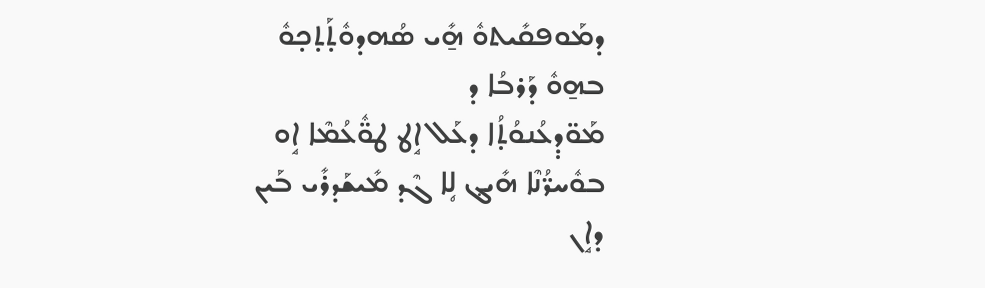ܕܡܰܘܦܩܺܝܬܘܽ ܗ̱ܺܝ ܣܳܗܕܘܽܬ̣ܰܬ̣ܟ̣ܘܽ ܒܗ̱ܘܽ ܕܰܪܒܳܐ ܕ
ܡܰܘ̈ܕ̣ܥܳܢܘܳܬ̣ܳܐ ܕܥܰܠ ܐܱܛ ܛܘ̈ܽܥܳܡܶܐ ܐܱܘ ܒܘܽܚܪ̈ܳܢܶܐ ܗܺܝܔ ܠܴܐ ܓܶܕ ܡܺܝܫܰܕܪܺܝ ܒܰܝܢ ܕܐܱܢ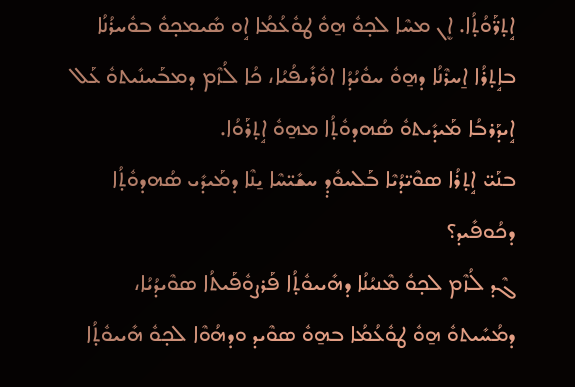ܐܱܬ̣ܪ̈ܰܘܳܬ̣ܳܐ. ܐܷܢ ܡܚܶܐ ܠܟ̣ܘܽ ܗ̱ܘܽ ܛܘܽܥܳܡܳܐ ܐܱܘ ܣܺܝܡܟ̣ܘܽ ܒܘܽܚܪܳܢܳܐ ܒܐܱܬ̣ܪܳܐ ܐ̱ܚܪܶܢܳܐ ܕܗ̱ܘܽ ܚܘܽܝܳܕܳܐ ܐܘܽܪܺܝܦܳܝܳܐ، ܟܳܐ ܠܳܙܶܡ ܕܡܒܰܚܢܺܝܬܘܽ ܥܰܠ ܐܱܝܕܰܪܒܳܐ ܡܰܝܕܺܝܬܘܽ ܣܳܗܕܘܽܬ̣ܳܐ ܡܗ̱ܘܽ ܐܱܬ̣ܪܰܘܳܐ.
ܒܢܰܝ̈ ܐܱܬ̣ܪܳܐ ܣܘܶܝ̈ܕܳܝܶܐ ܒܰܠܚܘܽܕ̣ ܚܫܺܝ̈ܚܶܐ ܝ̱ܢܶܐ ܕܡܰܝܕܺܝ ܣܳܗܕܘܽܬ̣ܳܐ ܕܟܳܘܦܺܝܕ؟
ܓܶܕ ܠܳܙܶܡ ܠܟ̣ܘܽ ܡܶܢܝܳܢܳܐ ܕܗܺܝܝܘܽܬ̣ܳܐ ܦܰܪܨܘܽܦܰܝܬܳܐ ܣܘܶܝܕܳܝܳܐ، ܕܡܳܚܺܝܬܘܽ ܗ̱ܘܽ ܛܘܽܥܳܡܳܐ ܒܗ̱ܘܽ ܣܘܶܝܕ ܘܕܗܳܘܶܐ ܠܟ̣ܘܽ ܗܺܝܝܘܽܬ̣ܳܐ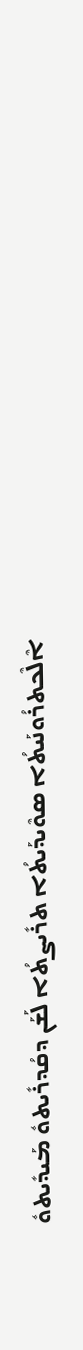ܐܶܠܶܟܬܪܳܘܢܰܝܬܳܐ ܣܘܶܝܕܰܝܬܳܐ ܬܪܺܝܨܬܳܐ ܠܰܫܰܢ ܕܩܳܕܪܺܝܬܘܽ ܡܰܝܕܺܝܬܘܽ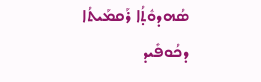ܣܳܗܕܘܽܬ̣ܳܐ ܪܰܩܡܰܝܬܳܐ ܕܟܳܘܦܺܝܕ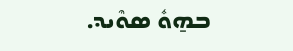ܒܗ̱ܘܽ ܣܘܶܝܕ.